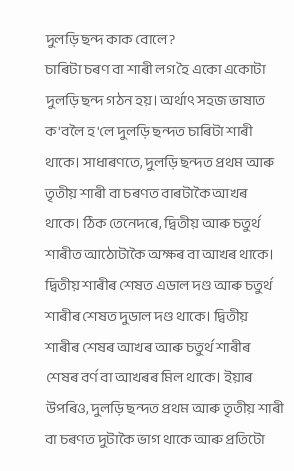দুলড়ি ছন্দ কাক বোলে?
চাৰিটা চৰণ বা শাৰী লগ হৈ একো একোটা দুলড়ি ছন্দ গঠন হয়। অৰ্থাৎ সহজ ভাষাত ক'বলৈ হ'লে দুলড়ি ছন্দত চাৰিটা শাৰী থাকে। সাধাৰণতে, দুলড়ি ছন্দত প্ৰথম আৰু তৃতীয় শাৰী বা চৰণত বাৰটাকৈ আখৰ থাকে। ঠিক তেনেদৰে, দ্বিতীয় আৰু চতুৰ্থ শাৰীত আঠোটাকৈ অক্ষৰ বা আখৰ থাকে। দ্বিতীয় শাৰীৰ শেষত এডাল দণ্ড আৰু চতুৰ্থ শাৰীৰ শেষত দুডাল দণ্ড থাকে। দ্বিতীয় শাৰীৰ শেষৰ আখৰ আৰু চতুৰ্থ শাৰীৰ শেষৰ বৰ্ণ বা আখৰৰ মিল থাকে। ইয়াৰ উপৰিও, দুলড়ি ছন্দত প্ৰথম আৰু তৃতীয় শাৰী বা চৰণত দুটাকৈ ভাগ থাকে আৰু প্ৰতিটো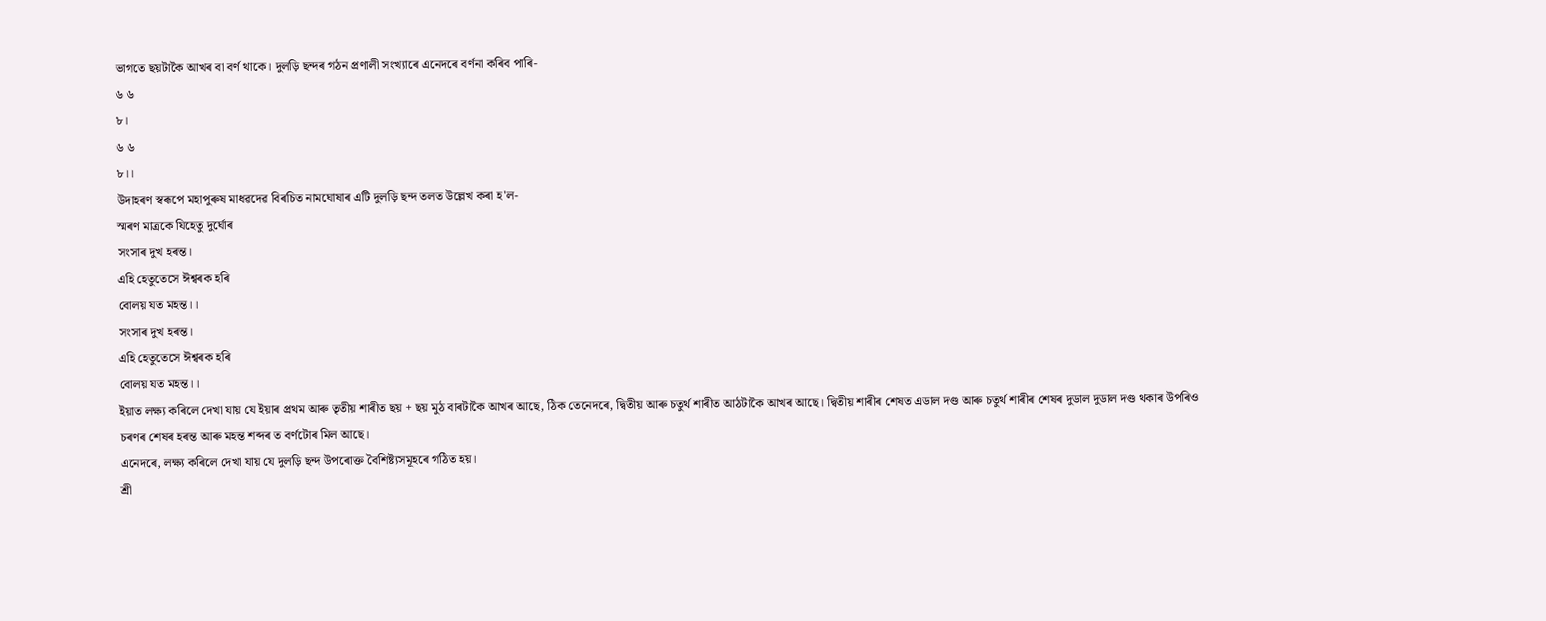ভাগতে ছয়টাকৈ আখৰ বা বৰ্ণ থাকে। দুলড়ি ছন্দৰ গঠন প্ৰণালী সংখ্যাৰে এনেদৰে বৰ্ণনা কৰিব পাৰি-
৬ ৬
৮।
৬ ৬
৮।।
উদাহৰণ স্বৰূপে মহাপুৰুষ মাধৱদেৱ বিৰচিত নামঘোষাৰ এটি দুলড়ি ছন্দ তলত উল্লেখ কৰা হ'ল-
স্মৰণ মাত্ৰকে যিহেতু দুৰ্ঘোৰ
সংসাৰ দুখ হৰন্ত।
এহি হেতুতেসে ঈশ্বৰক হৰি
বোলয় যত মহন্ত।।
সংসাৰ দুখ হৰন্ত।
এহি হেতুতেসে ঈশ্বৰক হৰি
বোলয় যত মহন্ত।।
ইয়াত লক্ষ্য কৰিলে দেখা যায় যে ইয়াৰ প্ৰথম আৰু তৃতীয় শাৰীত ছয় + ছয় মুঠ বাৰটাকৈ আখৰ আছে, ঠিক তেনেদৰে, দ্বিতীয় আৰু চতুৰ্থ শাৰীত আঠটাকৈ আখৰ আছে। দ্বিতীয় শাৰীৰ শেষত এডাল দণ্ড আৰু চতুৰ্থ শাৰীৰ শেষৰ দুডাল দুডাল দণ্ড থকাৰ উপৰিও চৰণৰ শেষৰ হৰন্ত আৰু মহন্ত শব্দৰ ত বৰ্ণটোৰ মিল আছে।
এনেদৰে, লক্ষ্য কৰিলে দেখা যায় যে দুলড়ি ছন্দ উপৰোক্ত বৈশিষ্ট্যসমূহৰে গঠিত হয়।
শ্ৰী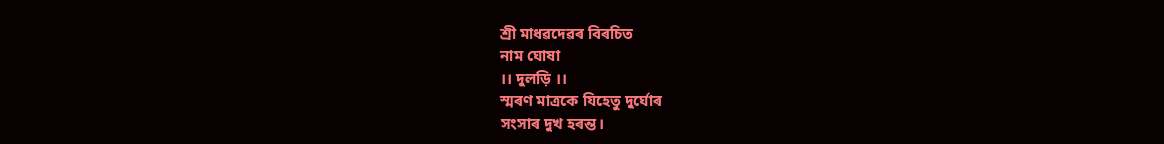শ্ৰী মাধৱদেৱৰ বিৰচিত
নাম ঘোষা
।। দুলড়ি ।।
স্মৰণ মাত্ৰকে যিহেতু দুৰ্ঘোৰ
সংসাৰ দুখ হৰন্ত।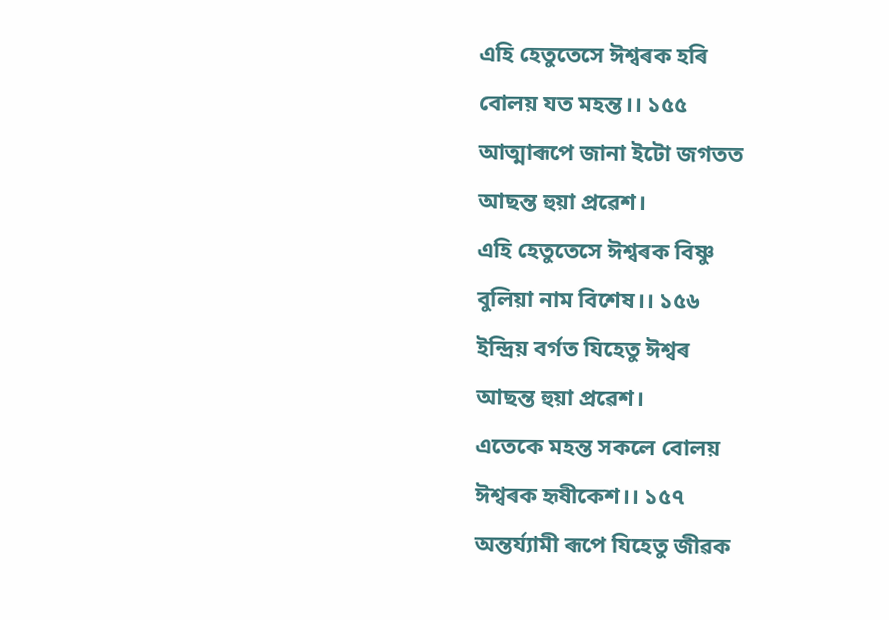এহি হেতুতেসে ঈশ্বৰক হৰি
বোলয় যত মহন্ত।। ১৫৫
আত্মাৰূপে জানা ইটো জগতত
আছন্ত হুয়া প্ৰৱেশ।
এহি হেতুতেসে ঈশ্বৰক বিষ্ণু
বুলিয়া নাম বিশেষ।। ১৫৬
ইন্দ্ৰিয় বৰ্গত যিহেতু ঈশ্বৰ
আছন্ত হুয়া প্ৰৱেশ।
এতেকে মহন্ত সকলে বোলয়
ঈশ্বৰক হৃষীকেশ।। ১৫৭
অন্তৰ্য্যামী ৰূপে যিহেতু জীৱক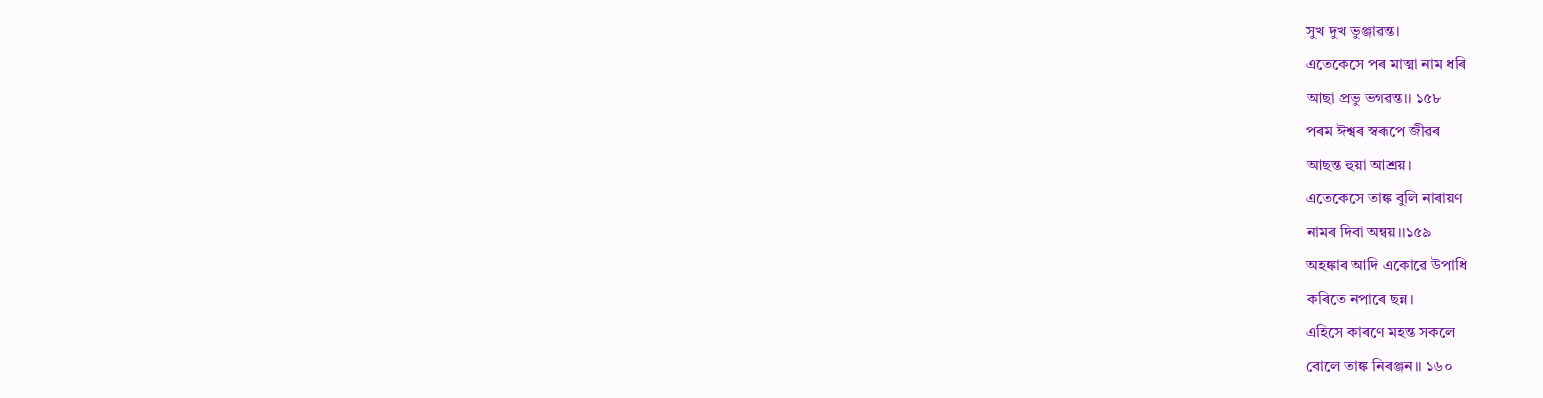সুখ দুখ ভুঞ্জাৱন্ত।
এতেকেসে পৰ মাত্মা নাম ধৰি
আছা প্ৰভু ভগৱন্ত।। ১৫৮
পৰম ঈশ্বৰ স্বৰূপে জীৱৰ
আছন্ত হুয়া আশ্ৰয়।
এতেকেসে তাঙ্ক বুলি নাৰায়ণ
নামৰ দিবা অন্বয়।।১৫৯
অহঙ্কাৰ আদি একোৱে উপাধি
কৰিতে নপাৰে ছন্ন।
এহিসে কাৰণে মহন্ত সকলে
বোলে তাঙ্ক নিৰঞ্জন।। ১৬০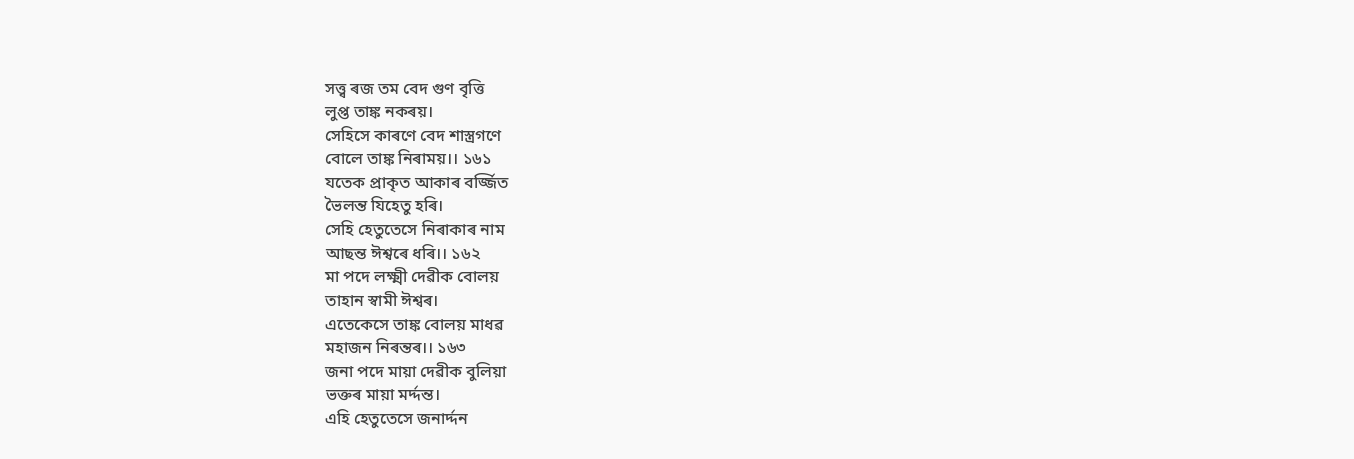সত্ত্ব ৰজ তম বেদ গুণ বৃত্তি
লুপ্ত তাঙ্ক নকৰয়।
সেহিসে কাৰণে বেদ শাস্ত্ৰগণে
বোলে তাঙ্ক নিৰাময়।। ১৬১
যতেক প্ৰাকৃত আকাৰ বৰ্জ্জিত
ভৈলন্ত যিহেতু হৰি।
সেহি হেতুতেসে নিৰাকাৰ নাম
আছন্ত ঈশ্বৰে ধৰি।। ১৬২
মা পদে লক্ষ্মী দেৱীক বোলয়
তাহান স্বামী ঈশ্বৰ।
এতেকেসে তাঙ্ক বোলয় মাধৱ
মহাজন নিৰন্তৰ।। ১৬৩
জনা পদে মায়া দেৱীক বুলিয়া
ভক্তৰ মায়া মৰ্দ্দন্ত।
এহি হেতুতেসে জনাৰ্দ্দন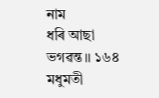নাম
ধৰি আছা ভগৱন্ত।। ১৬৪
মধুমতী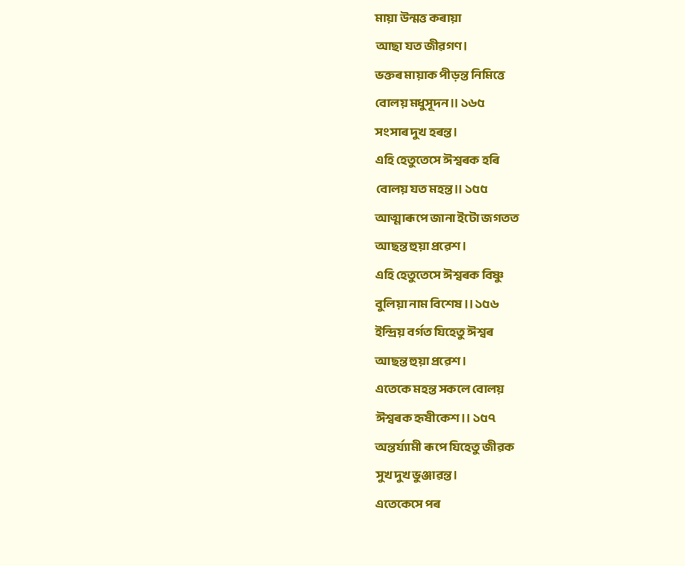মায়া উন্মত্ত কৰায়া
আছা যত জীৱগণ।
ভক্তৰ মায়াক পীড়ন্ত নিমিত্তে
বোলয় মধুসূদন।। ১৬৫
সংসাৰ দুখ হৰন্ত।
এহি হেতুতেসে ঈশ্বৰক হৰি
বোলয় যত মহন্ত।। ১৫৫
আত্মাৰূপে জানা ইটো জগতত
আছন্ত হুয়া প্ৰৱেশ।
এহি হেতুতেসে ঈশ্বৰক বিষ্ণু
বুলিয়া নাম বিশেষ।। ১৫৬
ইন্দ্ৰিয় বৰ্গত যিহেতু ঈশ্বৰ
আছন্ত হুয়া প্ৰৱেশ।
এতেকে মহন্ত সকলে বোলয়
ঈশ্বৰক হৃষীকেশ।। ১৫৭
অন্তৰ্য্যামী ৰূপে যিহেতু জীৱক
সুখ দুখ ভুঞ্জাৱন্ত।
এতেকেসে পৰ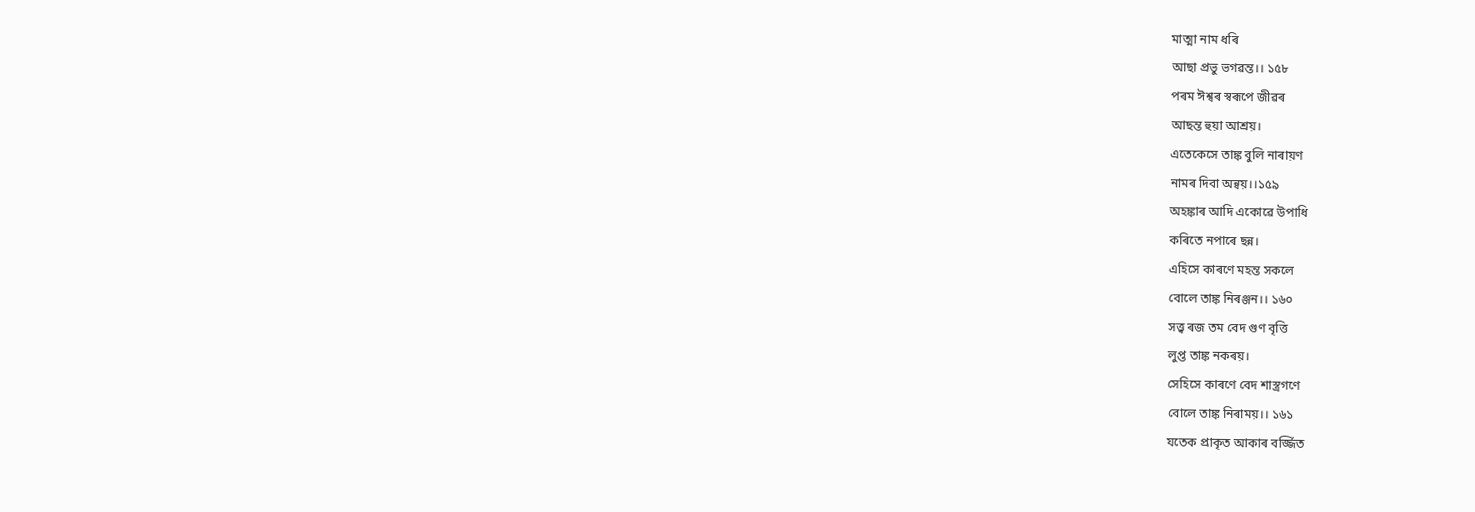মাত্মা নাম ধৰি
আছা প্ৰভু ভগৱন্ত।। ১৫৮
পৰম ঈশ্বৰ স্বৰূপে জীৱৰ
আছন্ত হুয়া আশ্ৰয়।
এতেকেসে তাঙ্ক বুলি নাৰায়ণ
নামৰ দিবা অন্বয়।।১৫৯
অহঙ্কাৰ আদি একোৱে উপাধি
কৰিতে নপাৰে ছন্ন।
এহিসে কাৰণে মহন্ত সকলে
বোলে তাঙ্ক নিৰঞ্জন।। ১৬০
সত্ত্ব ৰজ তম বেদ গুণ বৃত্তি
লুপ্ত তাঙ্ক নকৰয়।
সেহিসে কাৰণে বেদ শাস্ত্ৰগণে
বোলে তাঙ্ক নিৰাময়।। ১৬১
যতেক প্ৰাকৃত আকাৰ বৰ্জ্জিত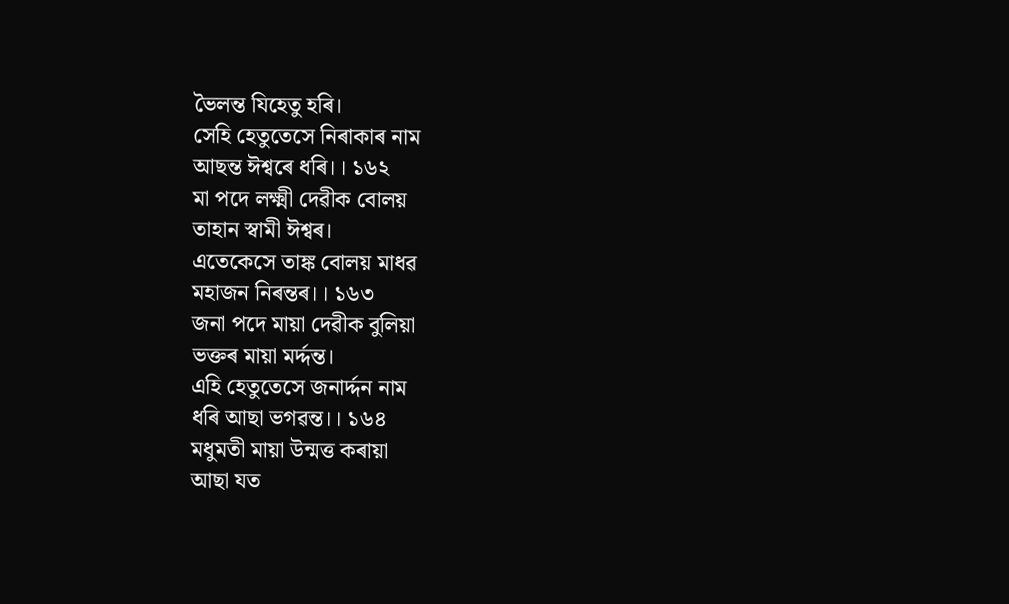ভৈলন্ত যিহেতু হৰি।
সেহি হেতুতেসে নিৰাকাৰ নাম
আছন্ত ঈশ্বৰে ধৰি।। ১৬২
মা পদে লক্ষ্মী দেৱীক বোলয়
তাহান স্বামী ঈশ্বৰ।
এতেকেসে তাঙ্ক বোলয় মাধৱ
মহাজন নিৰন্তৰ।। ১৬৩
জনা পদে মায়া দেৱীক বুলিয়া
ভক্তৰ মায়া মৰ্দ্দন্ত।
এহি হেতুতেসে জনাৰ্দ্দন নাম
ধৰি আছা ভগৱন্ত।। ১৬৪
মধুমতী মায়া উন্মত্ত কৰায়া
আছা যত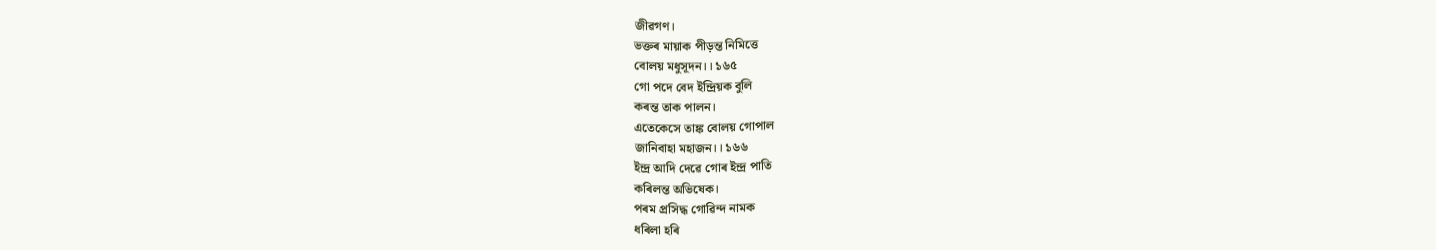জীৱগণ।
ভক্তৰ মায়াক পীড়ন্ত নিমিত্তে
বোলয় মধুসূদন।। ১৬৫
গো পদে বেদ ইন্দ্ৰিয়ক বুলি
কৰন্ত তাক পালন।
এতেকেসে তাঙ্ক বোলয় গোপাল
জানিবাহা মহাজন।। ১৬৬
ইন্দ্ৰ আদি দেৱে গোৰ ইন্দ্ৰ পাতি
কৰিলন্ত অভিষেক।
পৰম প্ৰসিদ্ধ গোৱিন্দ নামক
ধৰিলা হৰি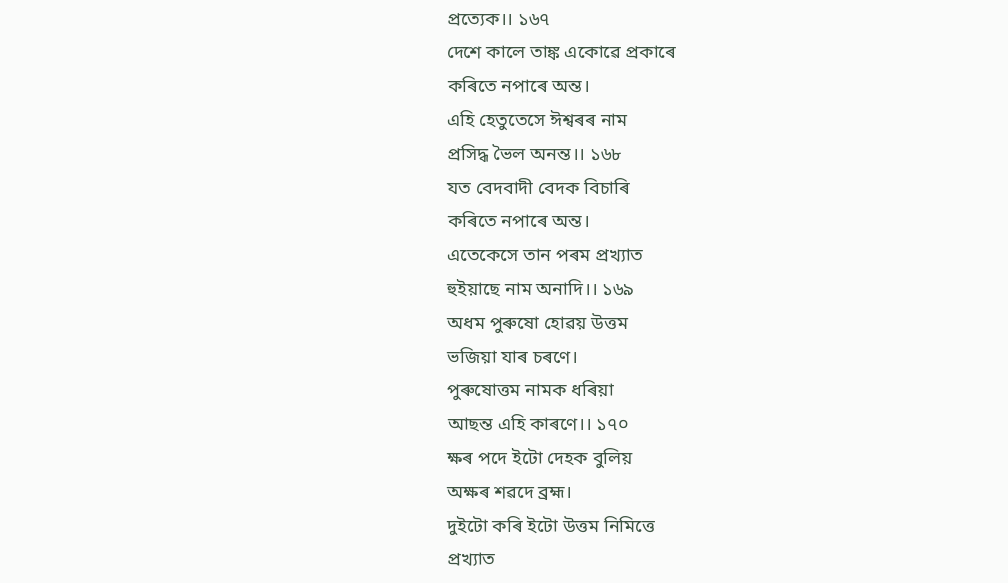প্ৰত্যেক।। ১৬৭
দেশে কালে তাঙ্ক একোৱে প্ৰকাৰে
কৰিতে নপাৰে অন্ত।
এহি হেতুতেসে ঈশ্বৰৰ নাম
প্ৰসিদ্ধ ভৈল অনন্ত।। ১৬৮
যত বেদবাদী বেদক বিচাৰি
কৰিতে নপাৰে অন্ত।
এতেকেসে তান পৰম প্ৰখ্যাত
হুইয়াছে নাম অনাদি।। ১৬৯
অধম পুৰুষো হোৱয় উত্তম
ভজিয়া যাৰ চৰণে।
পুৰুষোত্তম নামক ধৰিয়া
আছন্ত এহি কাৰণে।। ১৭০
ক্ষৰ পদে ইটো দেহক বুলিয়
অক্ষৰ শৱদে ব্ৰহ্ম।
দুইটো কৰি ইটো উত্তম নিমিত্তে
প্ৰখ্যাত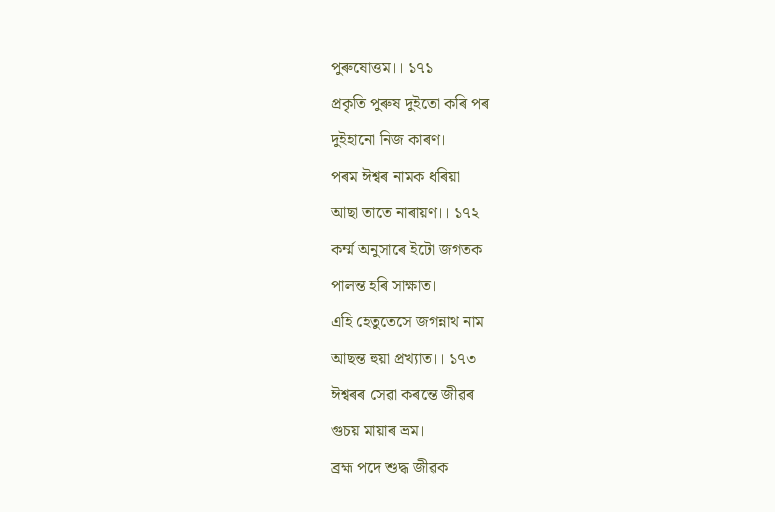পুৰুষোত্তম।। ১৭১
প্ৰকৃতি পুৰুষ দুইতো কৰি পৰ
দুইহানো নিজ কাৰণ।
পৰম ঈশ্বৰ নামক ধৰিয়া
আছা তাতে নাৰায়ণ।। ১৭২
কৰ্ম্ম অনুসাৰে ইটো জগতক
পালন্ত হৰি সাক্ষাত।
এহি হেতুতেসে জগন্নাথ নাম
আছন্ত হুয়া প্ৰখ্যাত।। ১৭৩
ঈশ্বৰৰ সেৱা কৰন্তে জীৱৰ
গুচয় মায়াৰ ভ্ৰম।
ব্ৰহ্ম পদে শুদ্ধ জীৱক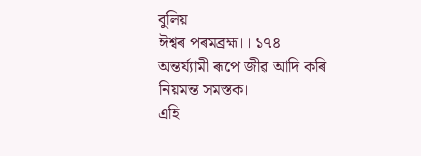বুলিয়
ঈশ্বৰ পৰমব্ৰহ্ম।। ১৭৪
অন্তৰ্য্যামী ৰূপে জীৱ আদি কৰি
নিয়মন্ত সমস্তক।
এহি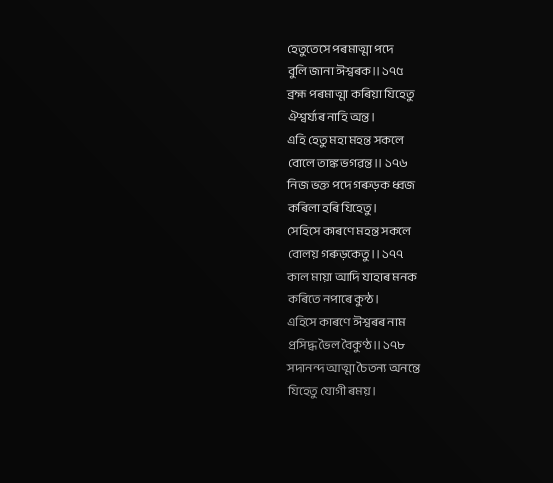হেতুতেসে পৰমাত্মা পদে
বুলি জানা ঈশ্বৰক।। ১৭৫
ব্ৰহ্ম পৰমাত্মা কৰিয়া যিহেতু
ঐশ্বৰ্য্যৰ নাহি অন্ত।
এহি হেতু মহা মহন্ত সকলে
বোলে তাঙ্ক ভগৱন্ত।। ১৭৬
নিজ ভক্ত পদে গৰুড়ক ধ্বজ
কৰিলা হৰি যিহেতু।
সেহিসে কাৰণে মহন্ত সকলে
বোলয় গৰুড়কেতু।। ১৭৭
কাল মায়া আদি যাহাৰ মনক
কৰিতে নপাৰে কুন্ঠ।
এহিসে কাৰণে ঈশ্বৰৰ নাম
প্ৰসিদ্ধ ভৈল বৈকুণ্ঠ।। ১৭৮
সদানন্দ আত্মা চৈতন্য অনন্তে
যিহেতু যোগী ৰময়।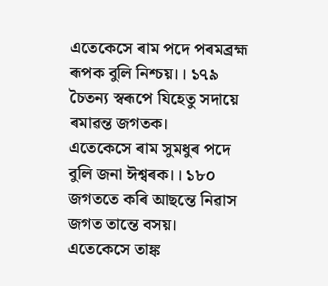এতেকেসে ৰাম পদে পৰমব্ৰহ্ম
ৰূপক বুলি নিশ্চয়।। ১৭৯
চৈতন্য স্বৰূপে যিহেতু সদায়ে
ৰমাৱন্ত জগতক।
এতেকেসে ৰাম সুমধুৰ পদে
বুলি জনা ঈশ্বৰক।। ১৮০
জগততে কৰি আছন্তে নিৱাস
জগত তান্তে বসয়।
এতেকেসে তাঙ্ক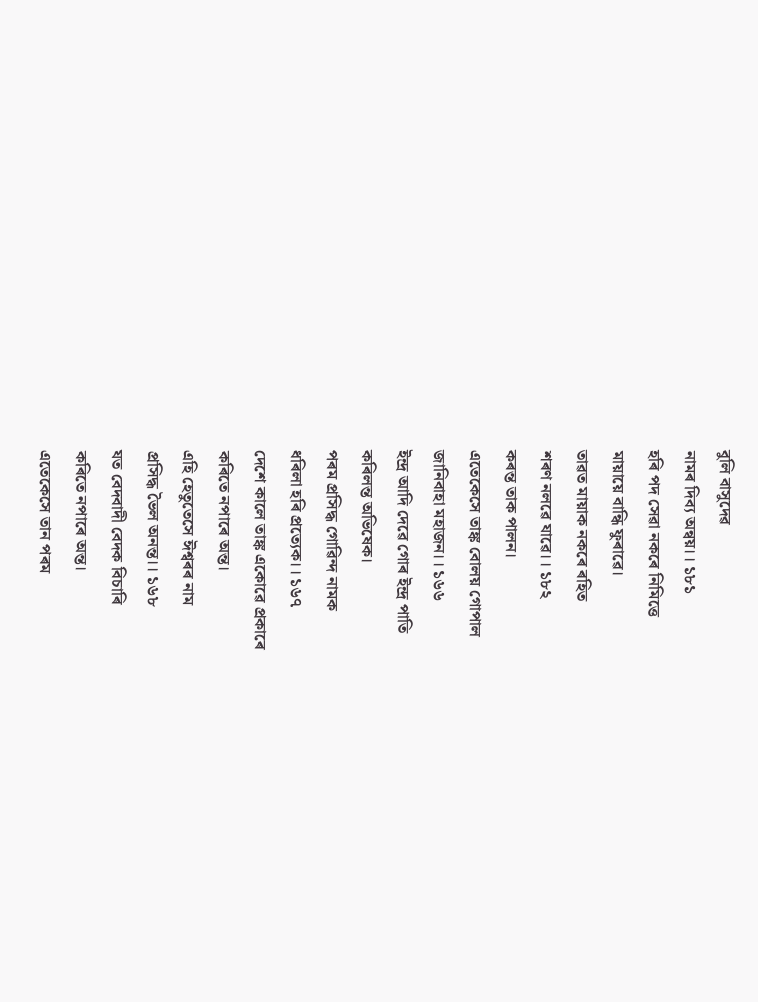বুলি বাসুদেৱ
নামৰ দিব্য অন্বয়।। ১৮১
হৰি পদ সেৱা নকৰে নিমিত্তে
মায়ায়ে বান্ধি ফুৰাৱে।
তাৱত মায়াক নকৰে ৰহিত
শৰণ নলৱে যাৱে।। ১৮২
কৰন্ত তাক পালন।
এতেকেসে তাঙ্ক বোলয় গোপাল
জানিবাহা মহাজন।। ১৬৬
ইন্দ্ৰ আদি দেৱে গোৰ ইন্দ্ৰ পাতি
কৰিলন্ত অভিষেক।
পৰম প্ৰসিদ্ধ গোৱিন্দ নামক
ধৰিলা হৰি প্ৰত্যেক।। ১৬৭
দেশে কালে তাঙ্ক একোৱে প্ৰকাৰে
কৰিতে নপাৰে অন্ত।
এহি হেতুতেসে ঈশ্বৰৰ নাম
প্ৰসিদ্ধ ভৈল অনন্ত।। ১৬৮
যত বেদবাদী বেদক বিচাৰি
কৰিতে নপাৰে অন্ত।
এতেকেসে তান পৰম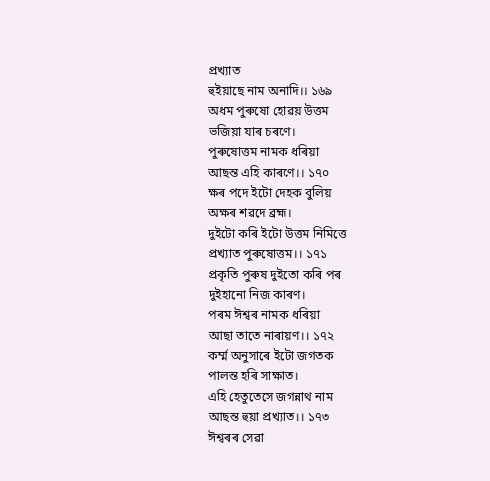প্ৰখ্যাত
হুইয়াছে নাম অনাদি।। ১৬৯
অধম পুৰুষো হোৱয় উত্তম
ভজিয়া যাৰ চৰণে।
পুৰুষোত্তম নামক ধৰিয়া
আছন্ত এহি কাৰণে।। ১৭০
ক্ষৰ পদে ইটো দেহক বুলিয়
অক্ষৰ শৱদে ব্ৰহ্ম।
দুইটো কৰি ইটো উত্তম নিমিত্তে
প্ৰখ্যাত পুৰুষোত্তম।। ১৭১
প্ৰকৃতি পুৰুষ দুইতো কৰি পৰ
দুইহানো নিজ কাৰণ।
পৰম ঈশ্বৰ নামক ধৰিয়া
আছা তাতে নাৰায়ণ।। ১৭২
কৰ্ম্ম অনুসাৰে ইটো জগতক
পালন্ত হৰি সাক্ষাত।
এহি হেতুতেসে জগন্নাথ নাম
আছন্ত হুয়া প্ৰখ্যাত।। ১৭৩
ঈশ্বৰৰ সেৱা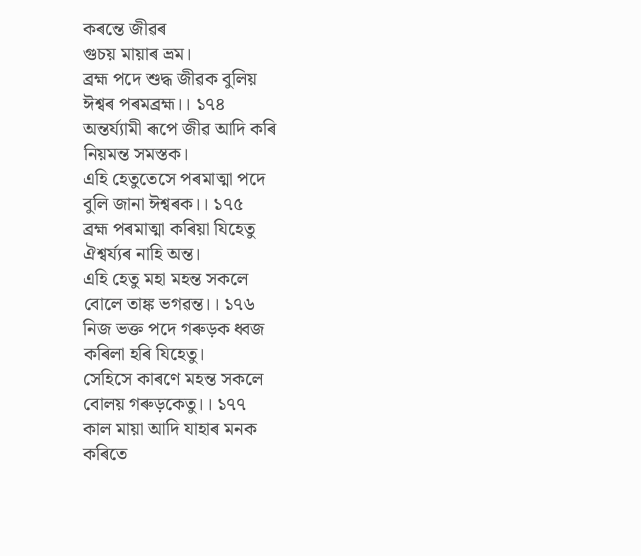কৰন্তে জীৱৰ
গুচয় মায়াৰ ভ্ৰম।
ব্ৰহ্ম পদে শুদ্ধ জীৱক বুলিয়
ঈশ্বৰ পৰমব্ৰহ্ম।। ১৭৪
অন্তৰ্য্যামী ৰূপে জীৱ আদি কৰি
নিয়মন্ত সমস্তক।
এহি হেতুতেসে পৰমাত্মা পদে
বুলি জানা ঈশ্বৰক।। ১৭৫
ব্ৰহ্ম পৰমাত্মা কৰিয়া যিহেতু
ঐশ্বৰ্য্যৰ নাহি অন্ত।
এহি হেতু মহা মহন্ত সকলে
বোলে তাঙ্ক ভগৱন্ত।। ১৭৬
নিজ ভক্ত পদে গৰুড়ক ধ্বজ
কৰিলা হৰি যিহেতু।
সেহিসে কাৰণে মহন্ত সকলে
বোলয় গৰুড়কেতু।। ১৭৭
কাল মায়া আদি যাহাৰ মনক
কৰিতে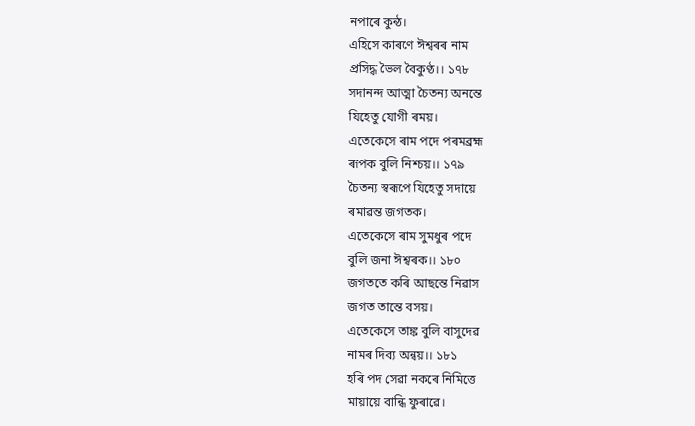নপাৰে কুন্ঠ।
এহিসে কাৰণে ঈশ্বৰৰ নাম
প্ৰসিদ্ধ ভৈল বৈকুণ্ঠ।। ১৭৮
সদানন্দ আত্মা চৈতন্য অনন্তে
যিহেতু যোগী ৰময়।
এতেকেসে ৰাম পদে পৰমব্ৰহ্ম
ৰূপক বুলি নিশ্চয়।। ১৭৯
চৈতন্য স্বৰূপে যিহেতু সদায়ে
ৰমাৱন্ত জগতক।
এতেকেসে ৰাম সুমধুৰ পদে
বুলি জনা ঈশ্বৰক।। ১৮০
জগততে কৰি আছন্তে নিৱাস
জগত তান্তে বসয়।
এতেকেসে তাঙ্ক বুলি বাসুদেৱ
নামৰ দিব্য অন্বয়।। ১৮১
হৰি পদ সেৱা নকৰে নিমিত্তে
মায়ায়ে বান্ধি ফুৰাৱে।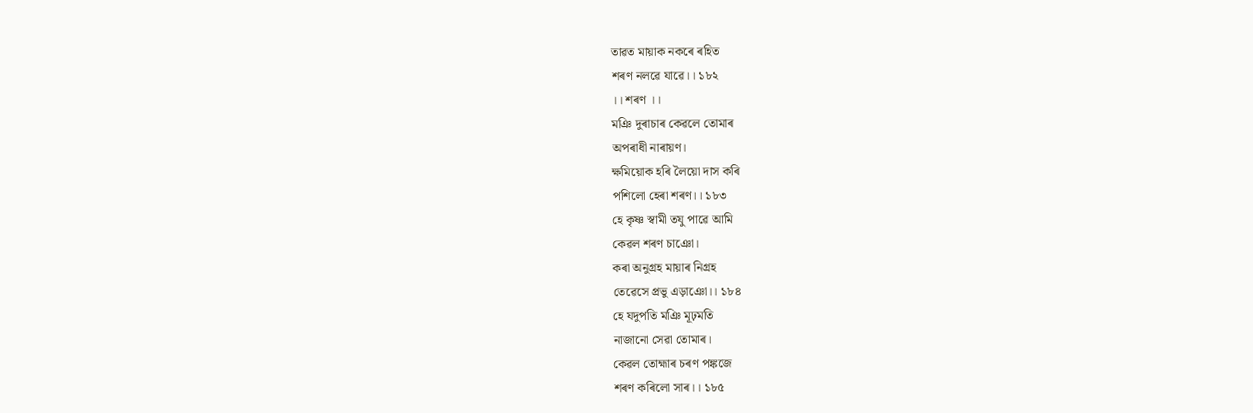তাৱত মায়াক নকৰে ৰহিত
শৰণ নলৱে যাৱে।। ১৮২
।। শৰণ ।।
মঞি দুৰাচাৰ কেৱলে তোমাৰ
অপৰাধী নাৰায়ণ।
ক্ষমিয়োক হৰি লৈয়ো দাস কৰি
পশিলো হেৰা শৰণ।। ১৮৩
হে কৃষ্ণ স্বামী তযু পাৱে আমি
কেৱল শৰণ চাঞো।
কৰা অনুগ্ৰহ মায়াৰ নিগ্ৰহ
তেৱেসে প্ৰভু এড়াঞো।। ১৮৪
হে যদুপতি মঞি মূঢ়মতি
নাজানো সেৱা তোমাৰ।
কেৱল তোহ্মাৰ চৰণ পঙ্কজে
শৰণ কৰিলো সাৰ।। ১৮৫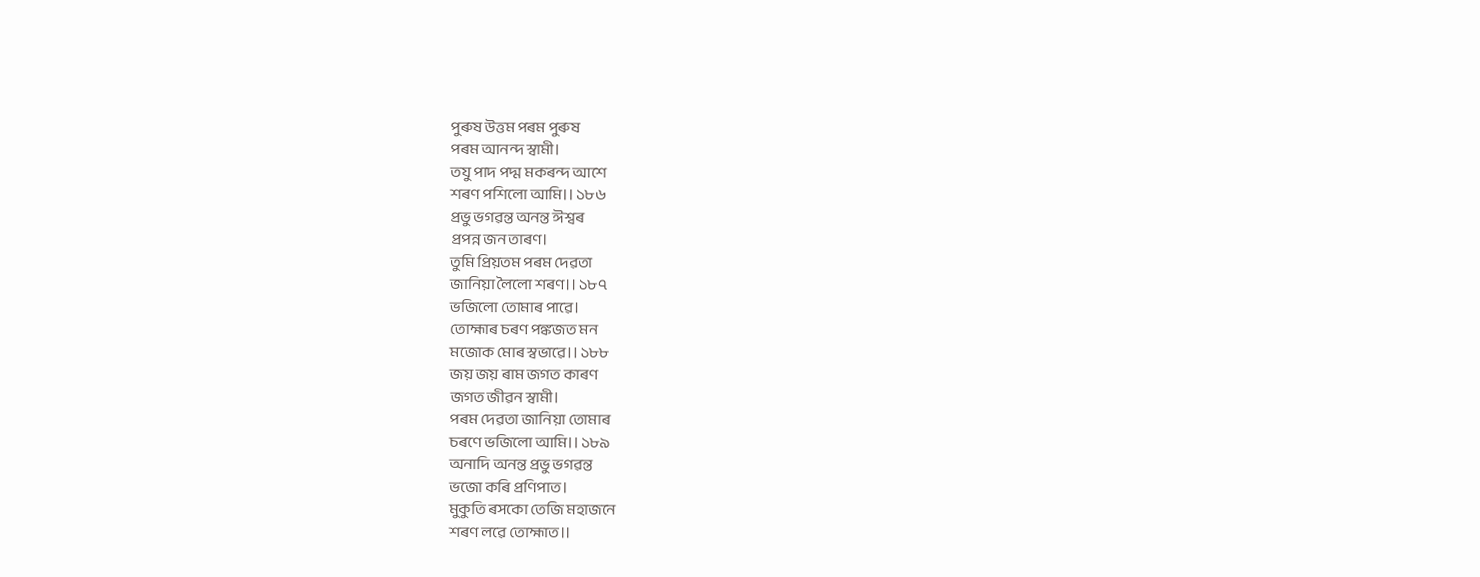পুৰুষ উত্তম পৰম পুৰুষ
পৰম আনন্দ স্বামী।
তযু পাদ পদ্ম মকৰন্দ আশে
শৰণ পশিলো আমি।। ১৮৬
প্ৰভু ভগৱন্ত অনন্ত ঈশ্বৰ
প্ৰপন্ন জন তাৰণ।
তুমি প্ৰিয়তম পৰম দেৱতা
জানিয়া লৈলো শৰণ।। ১৮৭
ভজিলো তোমাৰ পাৱে।
তোহ্মাৰ চৰণ পঙ্কজত মন
মজোক মোৰ স্বভাৱে।। ১৮৮
জয় জয় ৰাম জগত কাৰণ
জগত জীৱন স্বামী।
পৰম দেৱতা জানিয়া তোমাৰ
চৰণে ভজিলো আমি।। ১৮৯
অনাদি অনন্ত প্ৰভু ভগৱন্ত
ভজো কৰি প্ৰণিপাত।
মুকুতি ৰসকো তেজি মহাজনে
শৰণ লৱে তোহ্মাত।।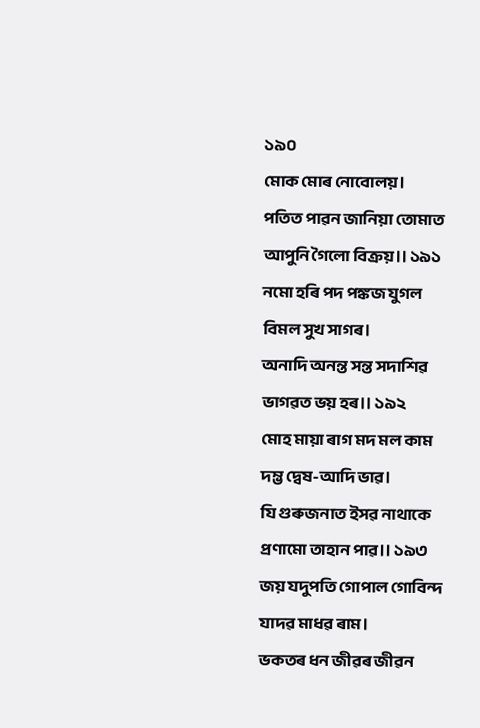১৯০
মোক মোৰ নোবোলয়।
পতিত পাৱন জানিয়া তোমাত
আপুনি গৈলো বিক্ৰয়।। ১৯১
নমো হৰি পদ পঙ্কজ যুগল
বিমল সুখ সাগৰ।
অনাদি অনন্ত সন্ত সদাশিৱ
ভাগৱত ভয় হৰ।। ১৯২
মোহ মায়া ৰাগ মদ মল কাম
দম্ভ দ্বেষ-আদি ভাৱ।
যি গুৰুজনাত ইসৱ নাথাকে
প্ৰণামো তাহান পাৱ।। ১৯৩
জয় যদুপতি গোপাল গোবিন্দ
যাদৱ মাধৱ ৰাম।
ভকতৰ ধন জীৱৰ জীৱন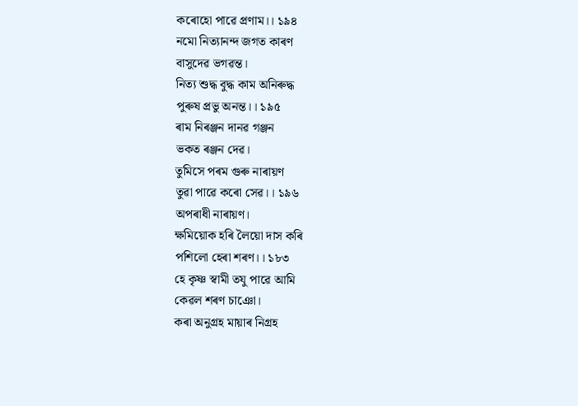কৰোহো পাৱে প্ৰণাম।। ১৯৪
নমো নিত্যানন্দ জগত কাৰণ
বাসুদেৱ ভগৱন্ত।
নিত্য শুদ্ধ বুদ্ধ কাম অনিৰুদ্ধ
পুৰুষ প্ৰভু অনন্ত।। ১৯৫
ৰাম নিৰঞ্জন দানৱ গঞ্জন
ভকত ৰঞ্জন দেৱ।
তুমিসে পৰম গুৰু নাৰায়ণ
তুৱা পাৱে কৰো সেৱ।। ১৯৬
অপৰাধী নাৰায়ণ।
ক্ষমিয়োক হৰি লৈয়ো দাস কৰি
পশিলো হেৰা শৰণ।। ১৮৩
হে কৃষ্ণ স্বামী তযু পাৱে আমি
কেৱল শৰণ চাঞো।
কৰা অনুগ্ৰহ মায়াৰ নিগ্ৰহ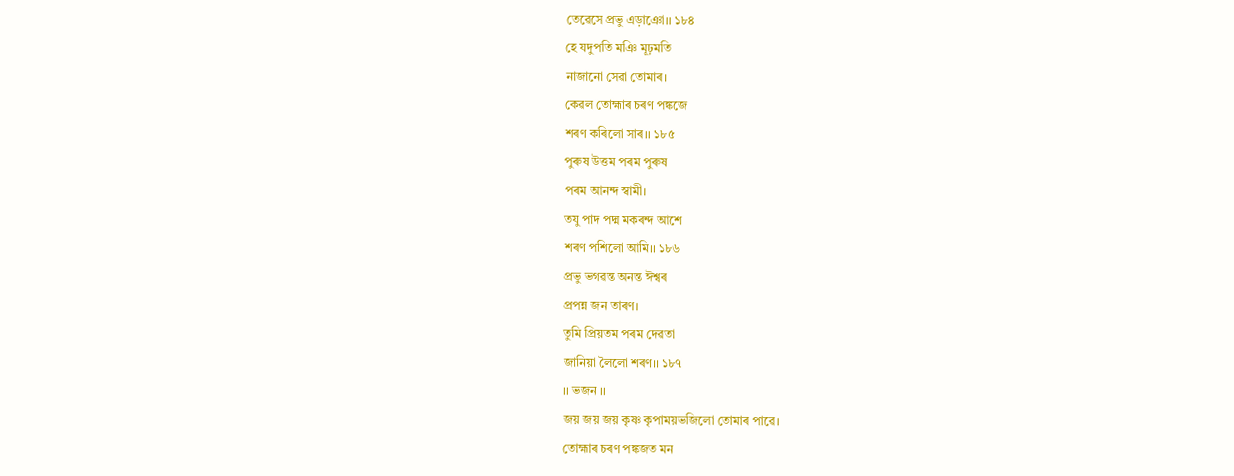তেৱেসে প্ৰভু এড়াঞো।। ১৮৪
হে যদুপতি মঞি মূঢ়মতি
নাজানো সেৱা তোমাৰ।
কেৱল তোহ্মাৰ চৰণ পঙ্কজে
শৰণ কৰিলো সাৰ।। ১৮৫
পুৰুষ উত্তম পৰম পুৰুষ
পৰম আনন্দ স্বামী।
তযু পাদ পদ্ম মকৰন্দ আশে
শৰণ পশিলো আমি।। ১৮৬
প্ৰভু ভগৱন্ত অনন্ত ঈশ্বৰ
প্ৰপন্ন জন তাৰণ।
তুমি প্ৰিয়তম পৰম দেৱতা
জানিয়া লৈলো শৰণ।। ১৮৭
।। ভজন ।।
জয় জয় জয় কৃষ্ণ কৃপাময়ভজিলো তোমাৰ পাৱে।
তোহ্মাৰ চৰণ পঙ্কজত মন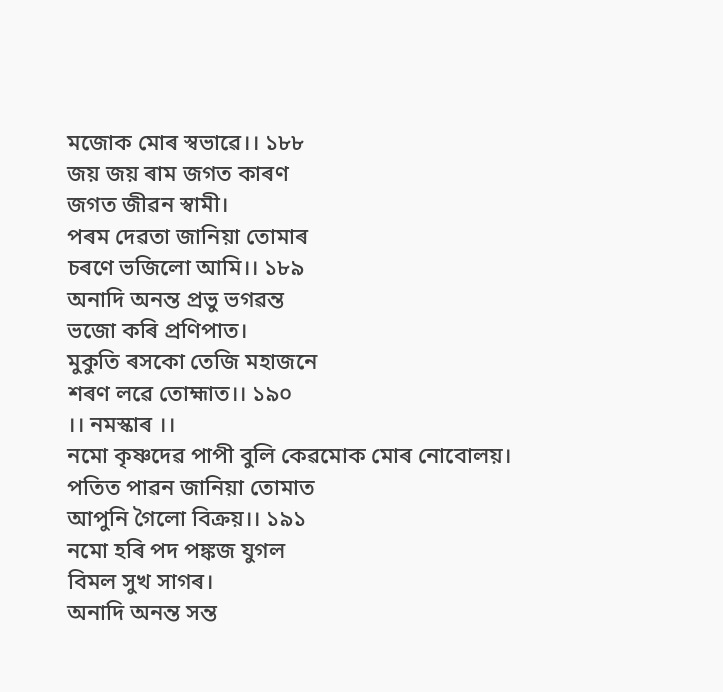মজোক মোৰ স্বভাৱে।। ১৮৮
জয় জয় ৰাম জগত কাৰণ
জগত জীৱন স্বামী।
পৰম দেৱতা জানিয়া তোমাৰ
চৰণে ভজিলো আমি।। ১৮৯
অনাদি অনন্ত প্ৰভু ভগৱন্ত
ভজো কৰি প্ৰণিপাত।
মুকুতি ৰসকো তেজি মহাজনে
শৰণ লৱে তোহ্মাত।। ১৯০
।। নমস্কাৰ ।।
নমো কৃষ্ণদেৱ পাপী বুলি কেৱমোক মোৰ নোবোলয়।
পতিত পাৱন জানিয়া তোমাত
আপুনি গৈলো বিক্ৰয়।। ১৯১
নমো হৰি পদ পঙ্কজ যুগল
বিমল সুখ সাগৰ।
অনাদি অনন্ত সন্ত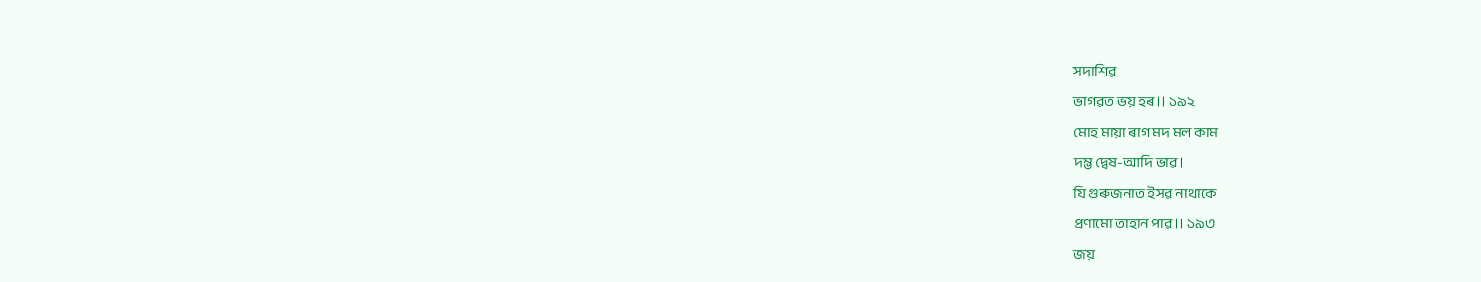সদাশিৱ
ভাগৱত ভয় হৰ।। ১৯২
মোহ মায়া ৰাগ মদ মল কাম
দম্ভ দ্বেষ-আদি ভাৱ।
যি গুৰুজনাত ইসৱ নাথাকে
প্ৰণামো তাহান পাৱ।। ১৯৩
জয়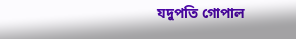যদুপতি গোপাল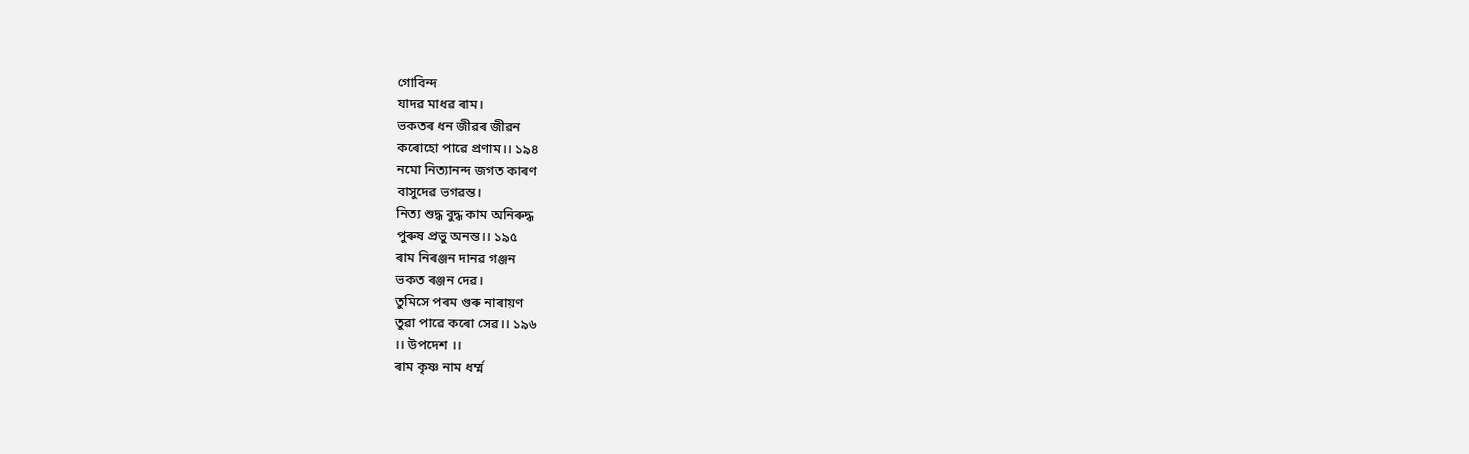গোবিন্দ
যাদৱ মাধৱ ৰাম।
ভকতৰ ধন জীৱৰ জীৱন
কৰোহো পাৱে প্ৰণাম।। ১৯৪
নমো নিত্যানন্দ জগত কাৰণ
বাসুদেৱ ভগৱন্ত।
নিত্য শুদ্ধ বুদ্ধ কাম অনিৰুদ্ধ
পুৰুষ প্ৰভু অনন্ত।। ১৯৫
ৰাম নিৰঞ্জন দানৱ গঞ্জন
ভকত ৰঞ্জন দেৱ।
তুমিসে পৰম গুৰু নাৰায়ণ
তুৱা পাৱে কৰো সেৱ।। ১৯৬
।। উপদেশ ।।
ৰাম কৃষ্ণ নাম ধৰ্ম্ম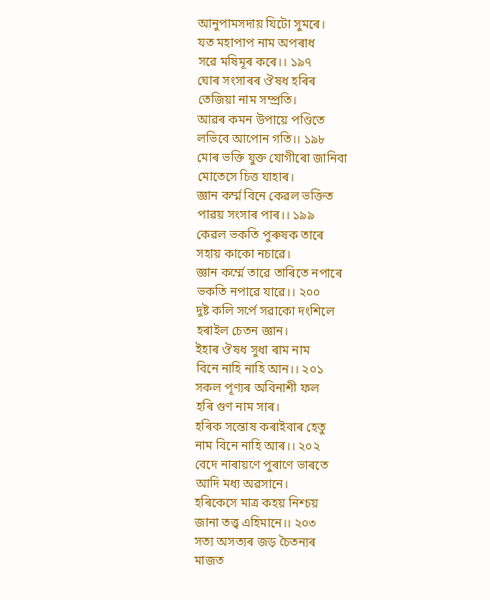আনুপামসদায় যিটো সুমৰে।
যত মহাপাপ নাম অপৰাধ
সৱে মষিমূৰ কৰে।। ১৯৭
ঘোৰ সংসাৰৰ ঔষধ হৰিৰ
তেজিয়া নাম সম্প্ৰতি।
আৱৰ কমন উপায়ে পণ্ডিতে
লভিবে আপোন গতি।। ১৯৮
মোৰ ভক্তি যুক্ত যোগীৰো জানিবা
মোতেসে চিত্ত যাহাৰ।
জ্ঞান কৰ্ম্ম বিনে কেৱল ভক্তিত
পাৱয় সংসাৰ পাৰ।। ১৯৯
কেৱল ভকতি পুৰুষক তাৰে
সহায় কাকো নচাৱে।
জ্ঞান কৰ্ম্মে তাৱে তাৰিতে নপাৰে
ভকতি নপাৱে যাৱে।। ২০০
দুষ্ট কলি সৰ্পে সৱাকো দংশিলে
হৰাইল চেতন জ্ঞান।
ইহাৰ ঔষধ সুধা ৰাম নাম
বিনে নাহি নাহি আন।। ২০১
সকল পূণ্যৰ অবিনাশী ফল
হৰি গুণ নাম সাৰ।
হৰিক সন্তোষ কৰাইবাৰ হেতু
নাম বিনে নাহি আৰ।। ২০২
বেদে নাৰায়ণে পুৰাণে ভাৰতে
আদি মধ্য অৱসানে।
হৰিকেসে মাত্ৰ কহয় নিশ্চয়
জানা তত্ত্ব এহিমানে।। ২০৩
সত্য অসত্যৰ জড় চৈতন্যৰ
মাজত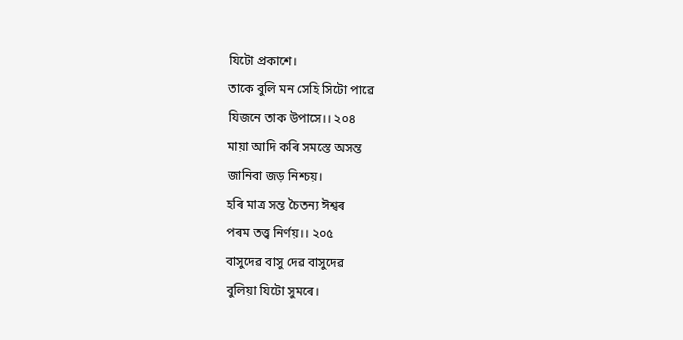যিটো প্ৰকাশে।
তাকে বুলি মন সেহি সিটো পাৱে
যিজনে তাক উপাসে।। ২০৪
মায়া আদি কৰি সমস্তে অসন্ত
জানিবা জড় নিশ্চয়।
হৰি মাত্ৰ সন্ত চৈতন্য ঈশ্বৰ
পৰম তত্ত্ব নিৰ্ণয়।। ২০৫
বাসুদেৱ বাসু দেৱ বাসুদেৱ
বুলিয়া যিটো সুমৰে।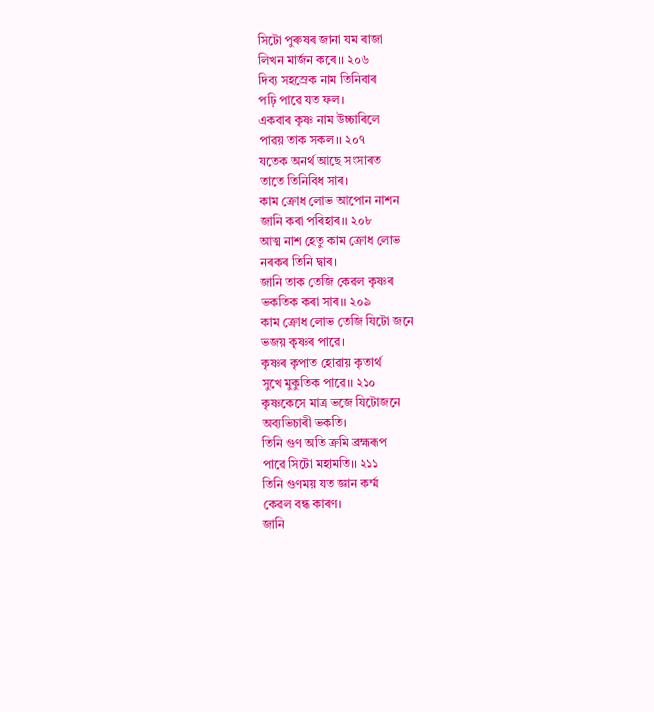সিটো পুৰুষৰ জানা যম ৰাজা
লিখন মাৰ্জন কৰে।। ২০৬
দিব্য সহস্ৰেক নাম তিনিবাৰ
পঢ়ি পাৱে যত ফল।
একবাৰ কৃষ্ণ নাম উচ্চাৰিলে
পাৱয় তাক সকল।। ২০৭
যতেক অনৰ্থ আছে সংসাৰত
তাতে তিনিবিধ সাৰ।
কাম ক্ৰোধ লোভ আপোন নাশন
জানি কৰা পৰিহাৰ।। ২০৮
আত্ম নাশ হেতু কাম ক্ৰোধ লোভ
নৰকৰ তিনি দ্বাৰ।
জানি তাক তেজি কেৱল কৃষ্ণৰ
ভকতিক কৰা সাৰ।। ২০৯
কাম ক্ৰোধ লোভ তেজি যিটো জনে
ভজয় কৃষ্ণৰ পাৱে।
কৃষ্ণৰ কৃপাত হোৱায় কৃতাৰ্থ
সুখে মুকুতিক পাৱে।। ২১০
কৃষ্ণকেসে মাত্ৰ ভজে যিটোজনে
অব্যভিচাৰী ভকতি।
তিনি গুণ অতি ক্ৰমি ব্ৰহ্মৰূপ
পাৱে সিটো মহামতি।। ২১১
তিনি গুণময় যত জ্ঞান কৰ্ম্ম
কেৱল বন্ধ কাৰণ।
জানি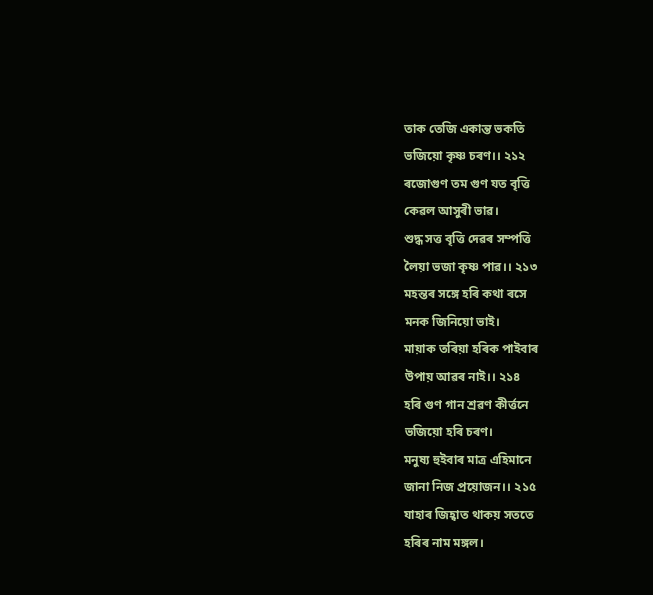তাক তেজি একান্ত ভকতি
ভজিয়ো কৃষ্ণ চৰণ।। ২১২
ৰজোগুণ তম গুণ যত বৃত্তি
কেৱল আসুৰী ভাৱ।
শুদ্ধ সত্ত বৃত্তি দেৱৰ সম্পত্তি
লৈয়া ভজা কৃষ্ণ পাৱ।। ২১৩
মহন্তৰ সঙ্গে হৰি কথা ৰসে
মনক জিনিয়ো ভাই।
মায়াক তৰিয়া হৰিক পাইবাৰ
উপায় আৱৰ নাই।। ২১৪
হৰি গুণ গান শ্ৰৱণ কীৰ্ত্তনে
ভজিয়ো হৰি চৰণ।
মনুষ্য হুইবাৰ মাত্ৰ এহিমানে
জানা নিজ প্ৰয়োজন।। ২১৫
যাহাৰ জিহ্বাত থাকয় সততে
হৰিৰ নাম মঙ্গল।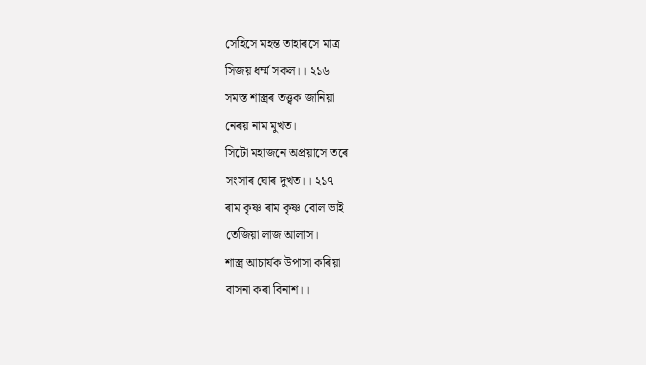সেহিসে মহন্ত তাহাৰসে মাত্ৰ
সিজয় ধৰ্ম্ম সকল।। ২১৬
সমস্ত শাস্ত্ৰৰ তত্ত্বক জানিয়া
নেৰয় নাম মুখত।
সিটো মহাজনে অপ্ৰয়াসে তৰে
সংসাৰ ঘোৰ দুখত।। ২১৭
ৰাম কৃষ্ণ ৰাম কৃষ্ণ বোল ভাই
তেজিয়া লাজ আলাস।
শাস্ত্ৰ আচাৰ্যক উপাসা কৰিয়া
বাসনা কৰা বিনাশ।।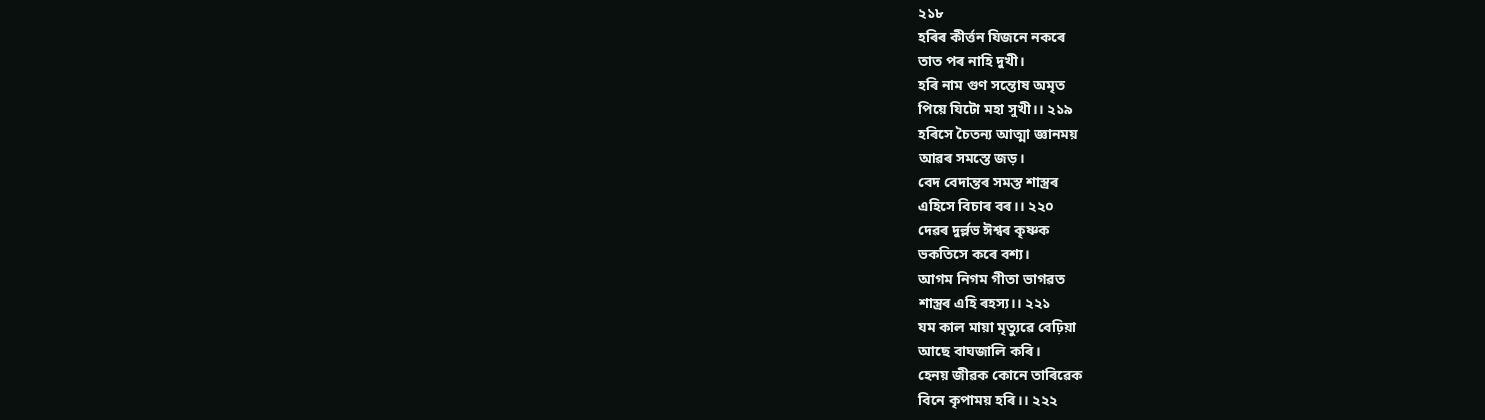২১৮
হৰিৰ কীৰ্ত্তন যিজনে নকৰে
তাত পৰ নাহি দুখী।
হৰি নাম গুণ সন্তোষ অমৃত
পিয়ে যিটো মহা সুখী।। ২১৯
হৰিসে চৈতন্য আত্মা জ্ঞানময়
আৱৰ সমস্তে জড়।
বেদ বেদান্তৰ সমস্ত শাস্ত্ৰৰ
এহিসে বিচাৰ বৰ।। ২২০
দেৱৰ দুৰ্ল্লভ ঈশ্বৰ কৃষ্ণক
ভকতিসে কৰে বশ্য।
আগম নিগম গীতা ভাগৱত
শাস্ত্ৰৰ এহি ৰহস্য।। ২২১
যম কাল মায়া মৃত্যুৱে বেঢ়িয়া
আছে বাঘজালি কৰি।
হেনয় জীৱক কোনে তাৰিৱেক
বিনে কৃপাময় হৰি।। ২২২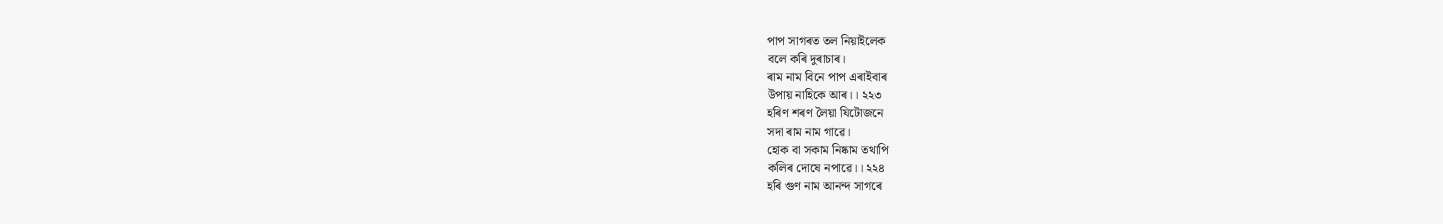পাপ সাগৰত তল নিয়াইলেক
বলে কৰি দুৰাচাৰ।
ৰাম নাম বিনে পাপ এৰাইবাৰ
উপায় নাহিকে আৰ।। ২২৩
হৰিণ শৰণ লৈয়া যিটোজনে
সদা ৰাম নাম গাৱে।
হোক বা সকাম নিষ্কাম তথাপি
কলিৰ দোষে নপাৱে।। ২২৪
হৰি গুণ নাম আনন্দ সাগৰে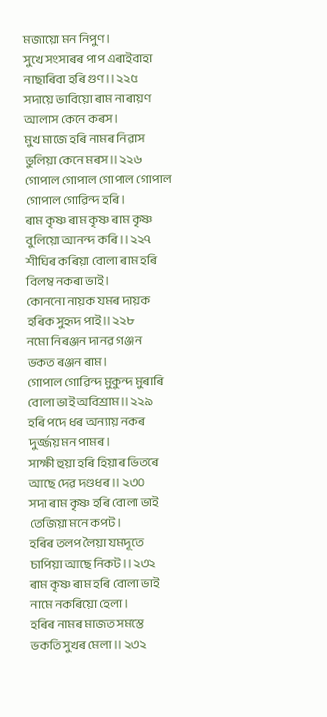মজায়ো মন নিপুণ।
সুখে সংসাৰৰ পাপ এৰাইবাহা
নাছাৰিবা হৰি গুণ।। ২২৫
সদায়ে ভাবিয়ো ৰাম নাৰায়ণ
আলাস কেনে কৰস।
মুখ মাজে হৰি নামৰ নিৱাস
ভুলিয়া কেনে মৰস।। ২২৬
গোপাল গোপাল গোপাল গোপাল
গোপাল গোৱিন্দ হৰি।
ৰাম কৃষ্ণ ৰাম কৃষ্ণ ৰাম কৃষ্ণ
বুলিয়ো আনন্দ কৰি।। ২২৭
শীঘিৰ কৰিয়া বোলা ৰাম হৰি
বিলম্ব নকৰা ভাই।
কোননো নায়ক যমৰ দায়ক
হৰিক সুহৃদ পাই।। ২২৮
নমো নিৰঞ্জন দানৱ গঞ্জন
ভকত ৰঞ্জন ৰাম।
গোপাল গোৱিন্দ মুকুন্দ মুৰাৰি
বোলা ভাই অবিশ্ৰাম।। ২২৯
হৰি পদে ধৰ অন্যায় নকৰ
দুৰ্জ্জয় মন পামৰ।
সাক্ষী হুয়া হৰি হিয়াৰ ভিতৰে
আছে দেৱ দণ্ডধৰ।। ২৩০
সদা ৰাম কৃষ্ণ হৰি বোলা ভাই
তেজিয়া মনে কপট।
হৰিৰ তলপ লৈয়া যমদূতে
চাপিয়া আছে নিকট।। ২৩২
ৰাম কৃষ্ণ ৰাম হৰি বোলা ভাই
নামে নকৰিয়ো হেলা।
হৰিৰ নামৰ মাজত সমস্তে
ভকতি সুখৰ মেলা।। ২৩২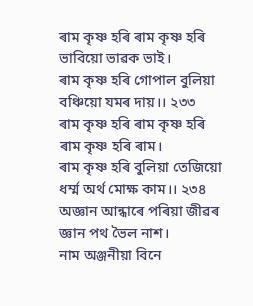ৰাম কৃষ্ণ হৰি ৰাম কৃষ্ণ হৰি
ভাবিয়ো ভাৱক ভাই।
ৰাম কৃষ্ণ হৰি গোপাল বুলিয়া
বঞ্চিয়ো যমৰ দায়।। ২৩৩
ৰাম কৃষ্ণ হৰি ৰাম কৃষ্ণ হৰি
ৰাম কৃষ্ণ হৰি ৰাম।
ৰাম কৃষ্ণ হৰি বুলিয়া তেজিয়ো
ধৰ্ম্ম অৰ্থ মোক্ষ কাম।। ২৩৪
অজ্ঞান আন্ধাৰে পৰিয়া জীৱৰ
জ্ঞান পথ ভৈল নাশ।
নাম অঞ্জনীয়া বিনে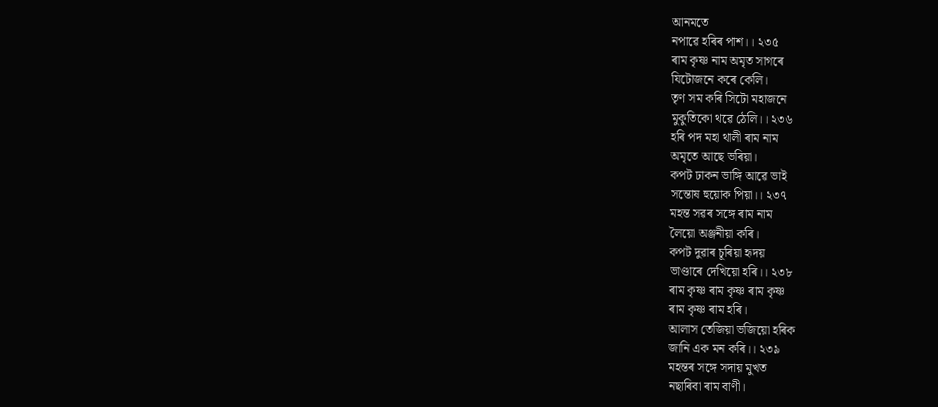আনমতে
নপাৱে হৰিৰ পাশ।। ২৩৫
ৰাম কৃষ্ণ নাম অমৃত সাগৰে
যিটোজনে কৰে কেলি।
তৃণ সম কৰি সিটো মহাজনে
মুকুতিকো থৱে ঠেলি।। ২৩৬
হৰি পদ মহা থালী ৰাম নাম
অমৃতে আছে ভৰিয়া।
কপট ঢাকন ভাঙ্গি আৱে ভাই
সন্তোষ হুয়োক পিয়া।। ২৩৭
মহন্ত সৱৰ সঙ্গে ৰাম নাম
লৈয়ো অঞ্জনীয়া কৰি।
কপট দুৱাৰ চূৰিয়া হৃদয়
ভাণ্ডাৰে দেখিয়ো হৰি।। ২৩৮
ৰাম কৃষ্ণ ৰাম কৃষ্ণ ৰাম কৃষ্ণ
ৰাম কৃষ্ণ ৰাম হৰি।
আলাস তেজিয়া ভজিয়ো হৰিক
জানি এক মন কৰি।। ২৩৯
মহন্তৰ সঙ্গে সদায় মুখত
নছাৰিবা ৰাম বাণী।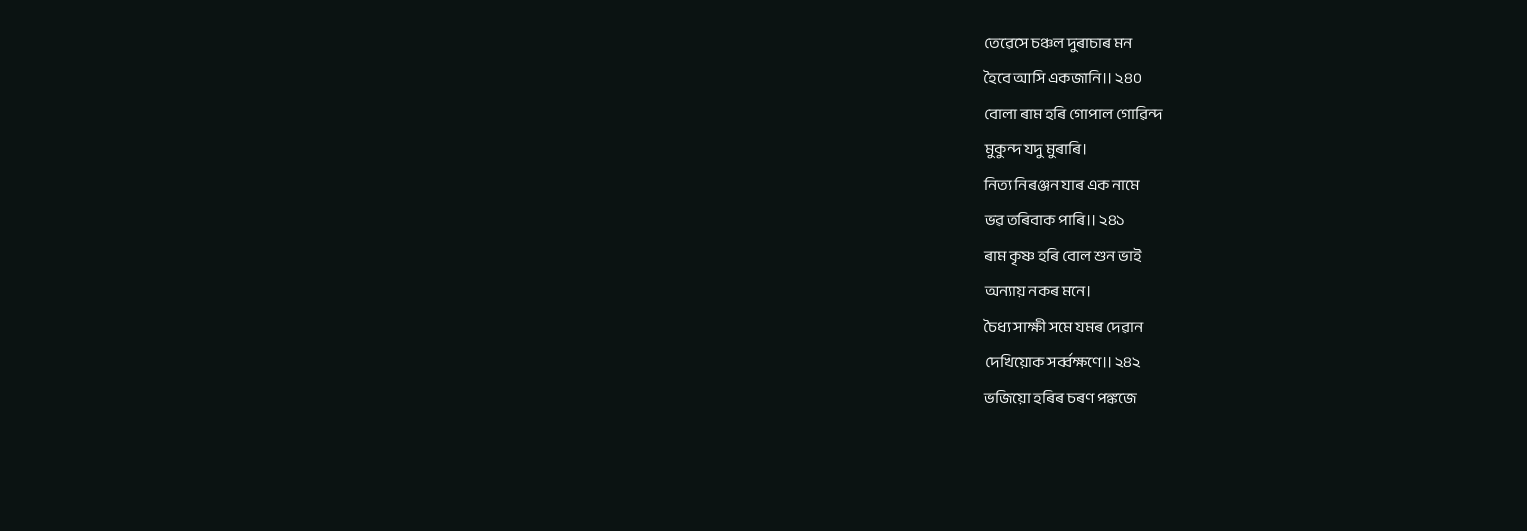তেৱেসে চঞ্চল দুৰাচাৰ মন
হৈবে আসি একজানি।। ২৪০
বোলা ৰাম হৰি গোপাল গোৱিন্দ
মুকুন্দ যদু মুৰাৰি।
নিত্য নিৰঞ্জন যাৰ এক নামে
ভৱ তৰিবাক পাৰি।। ২৪১
ৰাম কৃষ্ণ হৰি বোল শুন ভাই
অন্যায় নকৰ মনে।
চৈধ্য সাক্ষী সমে যমৰ দেৱান
দেখিয়োক সৰ্ব্বক্ষণে।। ২৪২
ভজিয়ো হৰিৰ চৰণ পঙ্কজে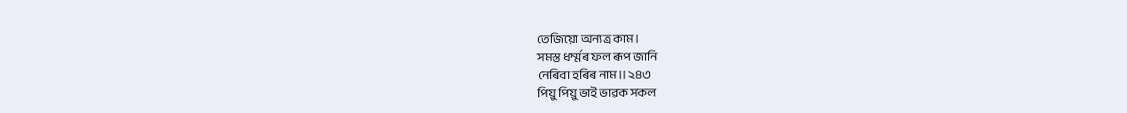তেজিয়ো অন্যত্ৰ কাম।
সমস্ত ধৰ্ম্মৰ ফল ৰূপ জানি
নেৰিবা হৰিৰ নাম।। ২৪৩
পিয়ু পিয়ু ভাই ভাৱক সকল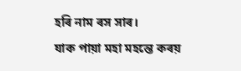হৰি নাম ৰস সাৰ।
যাক পায়া মহা মহন্তে কৰয়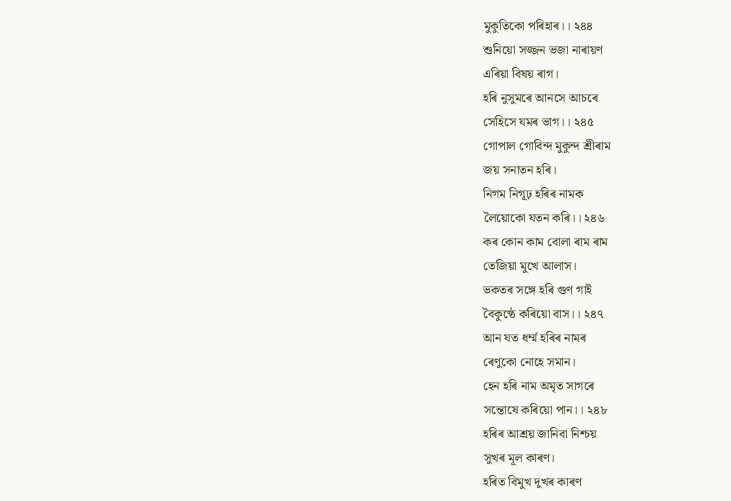মুকুতিকো পৰিহাৰ।। ২৪৪
শুনিয়ো সজ্জন ভজা নাৰায়ণ
এৰিয়া বিষয় ৰাগ।
হৰি নুসুমৰে আনসে আচৰে
সেহিসে যমৰ ভাগ।। ২৪৫
গোপাল গোবিন্দ মুকুন্দ শ্ৰীৰাম
জয় সনাতন হৰি।
নিগম নিগূঢ় হৰিৰ নামক
লৈয়োকো যতন কৰি।। ২৪৬
কৰ কোন কাম বোলা ৰাম ৰাম
তেজিয়া মুখে আলাস।
ভকতৰ সঙ্গে হৰি গুণ গাই
বৈকুণ্ঠে কৰিয়ো বাস।। ২৪৭
আন যত ধৰ্ম্ম হৰিৰ নামৰ
ৰেণুকো নোহে সমান।
হেন হৰি নাম অমৃত সাগৰে
সন্তোষে কৰিয়ো পান।। ২৪৮
হৰিৰ আশ্ৰয় জানিবা নিশ্চয়
সুখৰ মূল কাৰণ।
হৰিত বিমুখ দুখৰ কাৰণ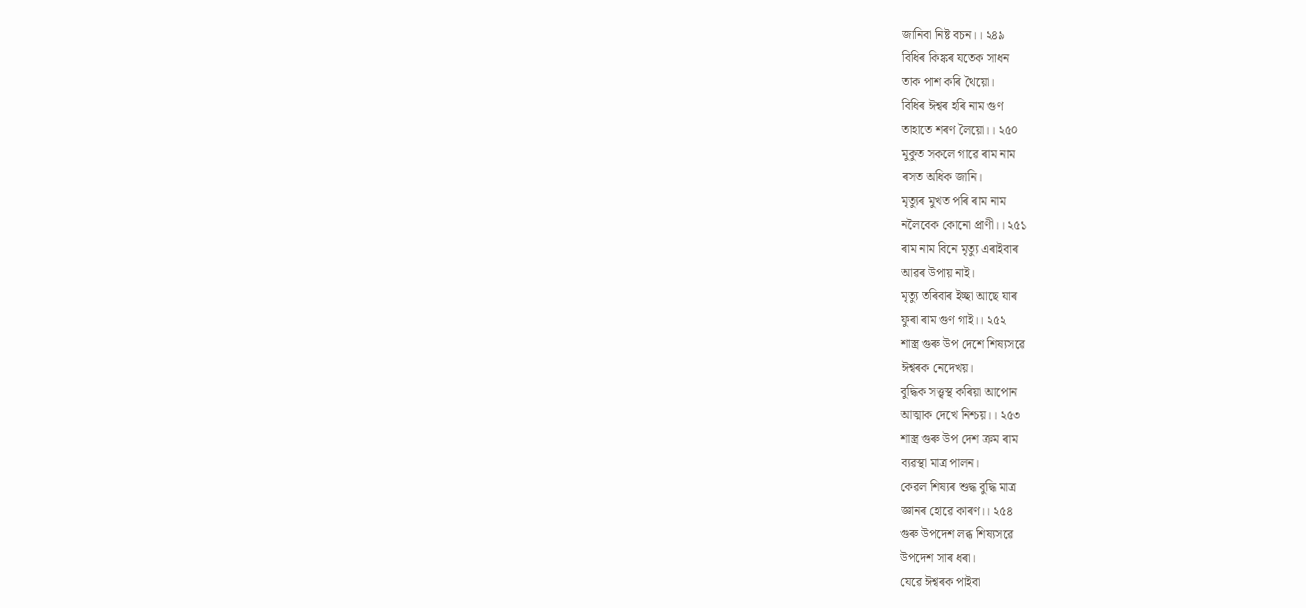জানিবা নিষ্ট বচন।। ২৪৯
বিধিৰ কিঙ্কৰ যতেক সাধন
তাক পাশ কৰি থৈয়ো।
বিধিৰ ঈশ্বৰ হৰি নাম গুণ
তাহাতে শৰণ লৈয়ো।। ২৫০
মুকুত সকলে গাৱে ৰাম নাম
ৰসত অধিক জানি।
মৃত্যুৰ মুখত পৰি ৰাম নাম
নলৈবেক কোনো প্ৰাণী।। ২৫১
ৰাম নাম বিনে মৃত্যু এৰাইবাৰ
আৱৰ উপায় নাই।
মৃত্যু তৰিবাৰ ইচ্ছা আছে যাৰ
ফুৰা ৰাম গুণ গাই।। ২৫২
শাস্ত্ৰ গুৰু উপ দেশে শিষ্যসৱে
ঈশ্বৰক নেদেখয়।
বুদ্ধিক সত্ত্বস্থ কৰিয়া আপোন
আত্মাক দেখে নিশ্চয়।। ২৫৩
শাস্ত্ৰ গুৰু উপ দেশ ক্ৰম ৰাম
ব্যৱস্থা মাত্ৰ পালন।
কেৱল শিষ্যৰ শুদ্ধ বুদ্ধি মাত্ৰ
জ্ঞানৰ হোৱে কাৰণ।। ২৫৪
গুৰু উপদেশ লব্ধ শিষ্যসৱে
উপদেশ সাৰ ধৰা।
যেৱে ঈশ্বৰক পাইবা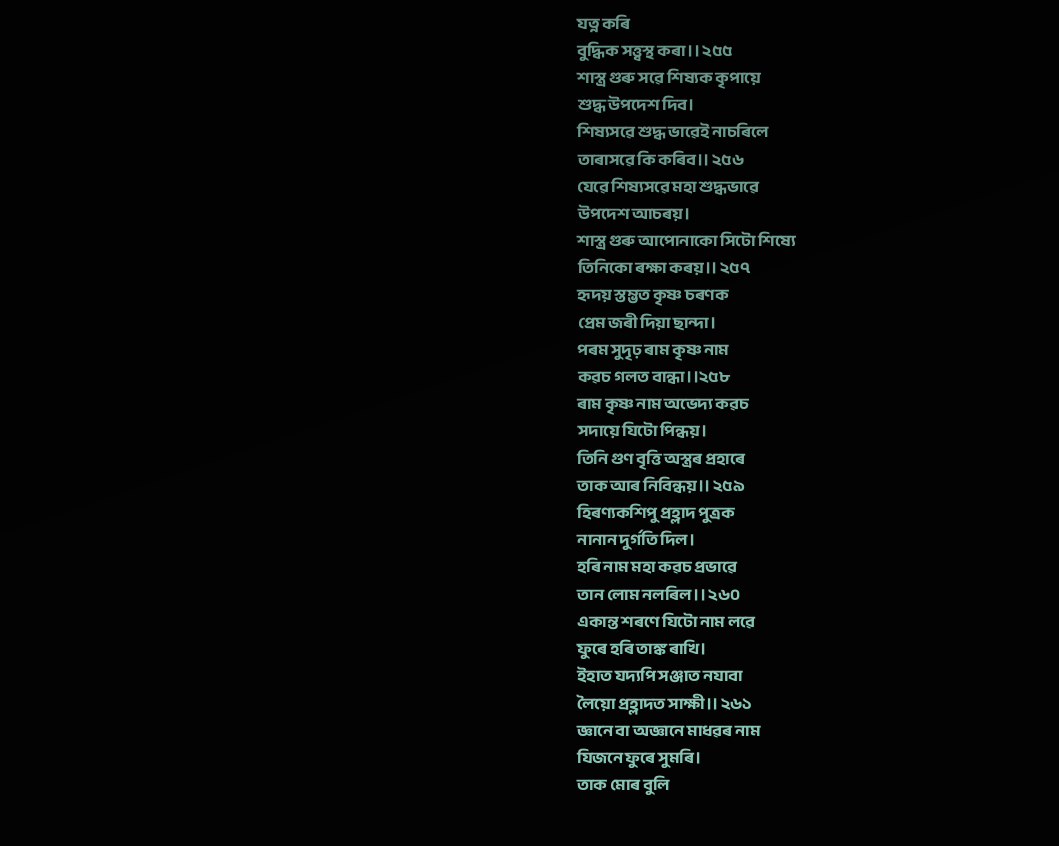যত্ন কৰি
বুদ্ধিক সত্ত্বস্থ কৰা।। ২৫৫
শাস্ত্ৰ গুৰু সৱে শিষ্যক কৃপায়ে
শুদ্ধ উপদেশ দিব।
শিষ্যসৱে শুদ্ধ ভাৱেই নাচৰিলে
তাৰাসৱে কি কৰিব।। ২৫৬
যেৱে শিষ্যসৱে মহা শুদ্ধভাৱে
উপদেশ আচৰয়।
শাস্ত্ৰ গুৰু আপোনাকো সিটো শিষ্যে
তিনিকো ৰক্ষা কৰয়।। ২৫৭
হৃদয় স্তম্ভত কৃষ্ণ চৰণক
প্ৰেম জৰী দিয়া ছান্দা।
পৰম সুদৃঢ় ৰাম কৃষ্ণ নাম
কৱচ গলত বান্ধা।।২৫৮
ৰাম কৃষ্ণ নাম অভেদ্য কৱচ
সদায়ে যিটো পিন্ধয়।
তিনি গুণ বৃত্তি অস্ত্ৰৰ প্ৰহাৰে
তাক আৰ নিবিন্ধয়।। ২৫৯
হিৰণ্যকশিপু প্ৰহ্লাদ পুত্ৰক
নানান দুৰ্গতি দিল।
হৰি নাম মহা কৱচ প্ৰভাৱে
তান লোম নলৰিল।। ২৬০
একান্ত শৰণে যিটো নাম লৱে
ফুৰে হৰি তাঙ্ক ৰাখি।
ইহাত যদ্যপি সঞ্জাত নযাবা
লৈয়ো প্ৰহ্লাদত সাক্ষী।। ২৬১
জ্ঞানে বা অজ্ঞানে মাধৱৰ নাম
যিজনে ফুৰে সুমৰি।
তাক মোৰ বুলি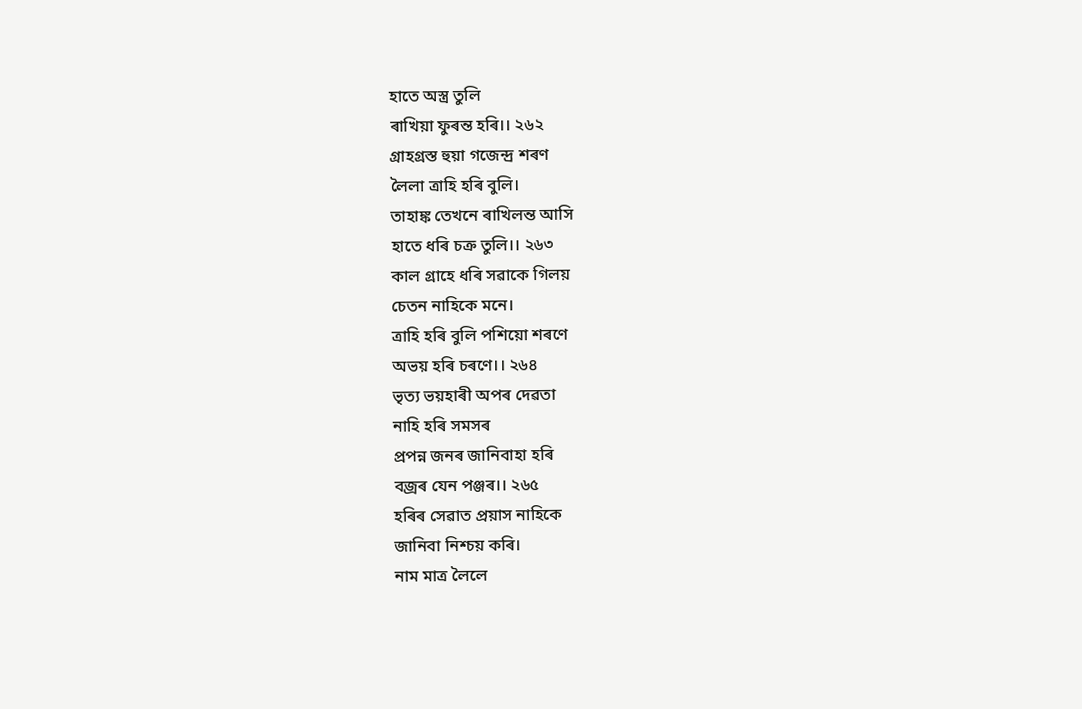হাতে অস্ত্ৰ তুলি
ৰাখিয়া ফুৰন্ত হৰি।। ২৬২
গ্ৰাহগ্ৰস্ত হুয়া গজেন্দ্ৰ শৰণ
লৈলা ত্ৰাহি হৰি বুলি।
তাহাঙ্ক তেখনে ৰাখিলন্ত আসি
হাতে ধৰি চক্ৰ তুলি।। ২৬৩
কাল গ্ৰাহে ধৰি সৱাকে গিলয়
চেতন নাহিকে মনে।
ত্ৰাহি হৰি বুলি পশিয়ো শৰণে
অভয় হৰি চৰণে।। ২৬৪
ভৃত্য ভয়হাৰী অপৰ দেৱতা
নাহি হৰি সমসৰ
প্ৰপন্ন জনৰ জানিবাহা হৰি
বজ্ৰৰ যেন পঞ্জৰ।। ২৬৫
হৰিৰ সেৱাত প্ৰয়াস নাহিকে
জানিবা নিশ্চয় কৰি।
নাম মাত্ৰ লৈলে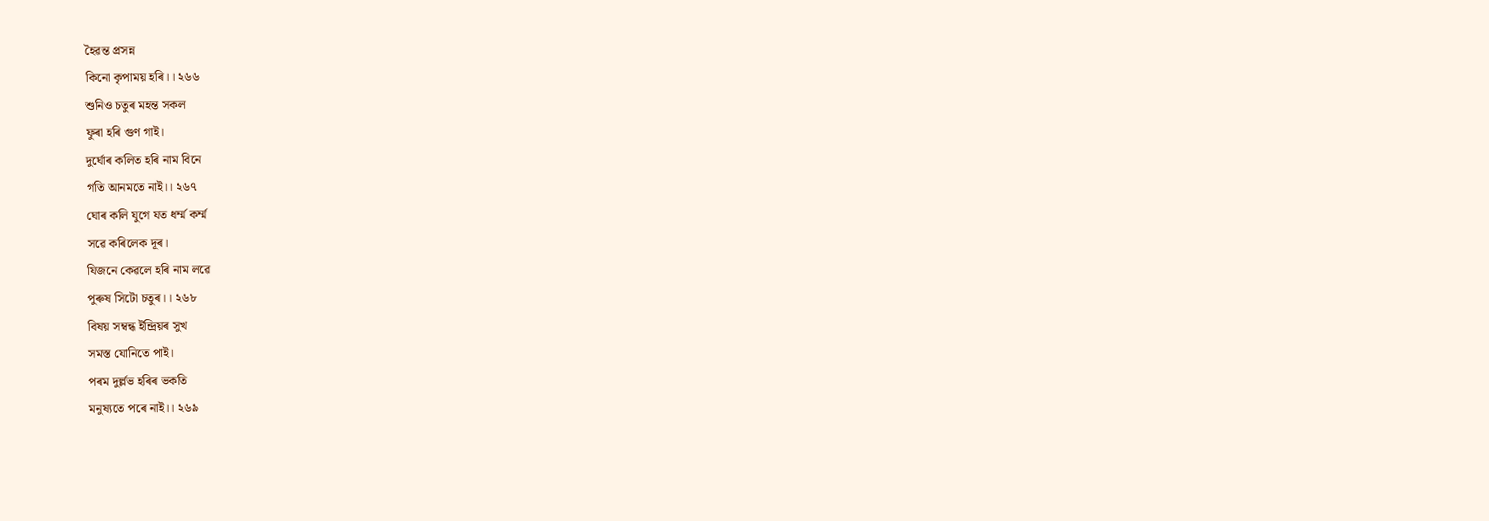হৈৱন্ত প্ৰসন্ন
কিনো কৃপাময় হৰি।। ২৬৬
শুনিও চতুৰ মহন্ত সকল
ফুৰা হৰি গুণ গাই।
দুৰ্ঘোৰ কলিত হৰি নাম বিনে
গতি আনমতে নাই।। ২৬৭
ঘোৰ কলি যুগে যত ধৰ্ম্ম কৰ্ম্ম
সৱে কৰিলেক দূৰ।
যিজনে কেৱলে হৰি নাম লৱে
পুৰুষ সিটো চতুৰ।। ২৬৮
বিষয় সম্বন্ধ ইন্দ্ৰিয়ৰ সুখ
সমস্ত যোনিতে পাই।
পৰম দুৰ্ল্লভ হৰিৰ ভকতি
মনুষ্যতে পৰে নাই।। ২৬৯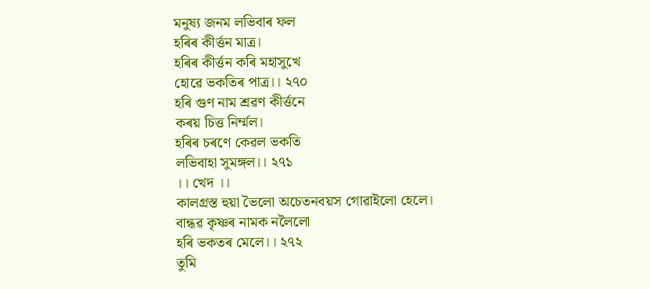মনুষ্য জনম লভিবাৰ ফল
হৰিৰ কীৰ্ত্তন মাত্ৰ।
হৰিৰ কীৰ্ত্তন কৰি মহাসুখে
হোৱে ভকতিৰ পাত্ৰ।। ২৭০
হৰি গুণ নাম শ্ৰৱণ কীৰ্ত্তনে
কৰয় চিত্ত নিৰ্ম্মল।
হৰিৰ চৰণে কেৱল ভকতি
লভিবাহা সুমঙ্গল।। ২৭১
।। খেদ ।।
কালগ্ৰস্ত হুয়া ভৈলো অচেতনবয়স গোৱাইলো হেলে।
বান্ধৱ কৃষ্ণৰ নামক নলৈলো
হৰি ভকতৰ মেলে।। ২৭২
তুমি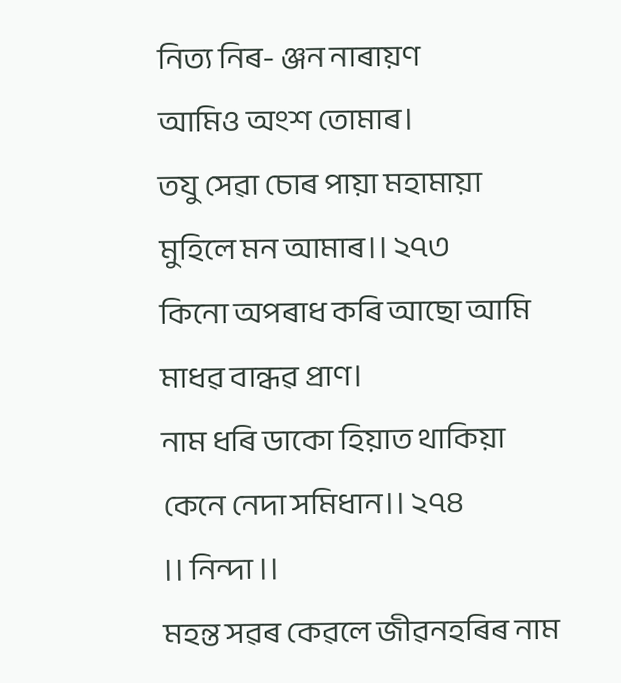নিত্য নিৰ- ঞ্জন নাৰায়ণ
আমিও অংশ তোমাৰ।
তযু সেৱা চোৰ পায়া মহামায়া
মুহিলে মন আমাৰ।। ২৭৩
কিনো অপৰাধ কৰি আছো আমি
মাধৱ বান্ধৱ প্ৰাণ।
নাম ধৰি ডাকো হিয়াত থাকিয়া
কেনে নেদা সমিধান।। ২৭৪
।। নিন্দা ।।
মহন্ত সৱৰ কেৱলে জীৱনহৰিৰ নাম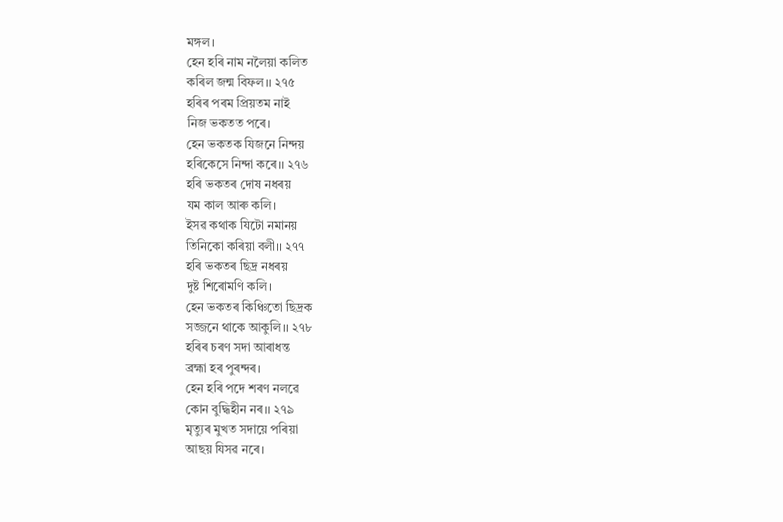মঙ্গল।
হেন হৰি নাম নলৈয়া কলিত
কৰিল জন্ম বিফল।। ২৭৫
হৰিৰ পৰম প্ৰিয়তম নাই
নিজ ভকতত পৰে।
হেন ভকতক যিজনে নিন্দয়
হৰিকেসে নিন্দা কৰে।। ২৭৬
হৰি ভকতৰ দোষ নধৰয়
যম কাল আৰু কলি।
ইসৱ কথাক যিটো নমানয়
তিনিকো কৰিয়া বলী।। ২৭৭
হৰি ভকতৰ ছিদ্ৰ নধৰয়
দুষ্ট শিৰোমণি কলি।
হেন ভকতৰ কিঞ্চিতো ছিদ্ৰক
সজ্জনে থাকে আকুলি।। ২৭৮
হৰিৰ চৰণ সদা আৰাধন্ত
ব্ৰহ্মা হৰ পুৰন্দৰ।
হেন হৰি পদে শৰণ নলৱে
কোন বুদ্ধিহীন নৰ।। ২৭৯
মৃত্যুৰ মুখত সদায়ে পৰিয়া
আছয় যিসৱ নৰে।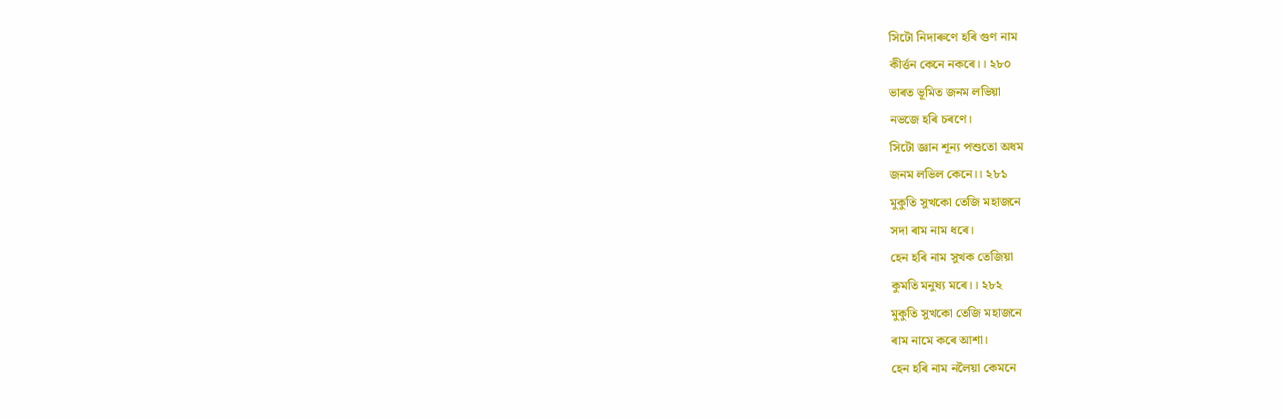সিটো নিদাৰুণে হৰি গুণ নাম
কীৰ্ত্তন কেনে নকৰে।। ২৮০
ভাৰত ভূমিত জনম লভিয়া
নভজে হৰি চৰণে।
সিটো জ্ঞান শূন্য পশুতো অধম
জনম লভিল কেনে।। ২৮১
মুকুতি সুখকো তেজি মহাজনে
সদা ৰাম নাম ধৰে।
হেন হৰি নাম সুখক তেজিয়া
কুমতি মনুষ্য মৰে।। ২৮২
মুকুতি সুখকো তেজি মহাজনে
ৰাম নামে কৰে আশা।
হেন হৰি নাম নলৈয়া কেমনে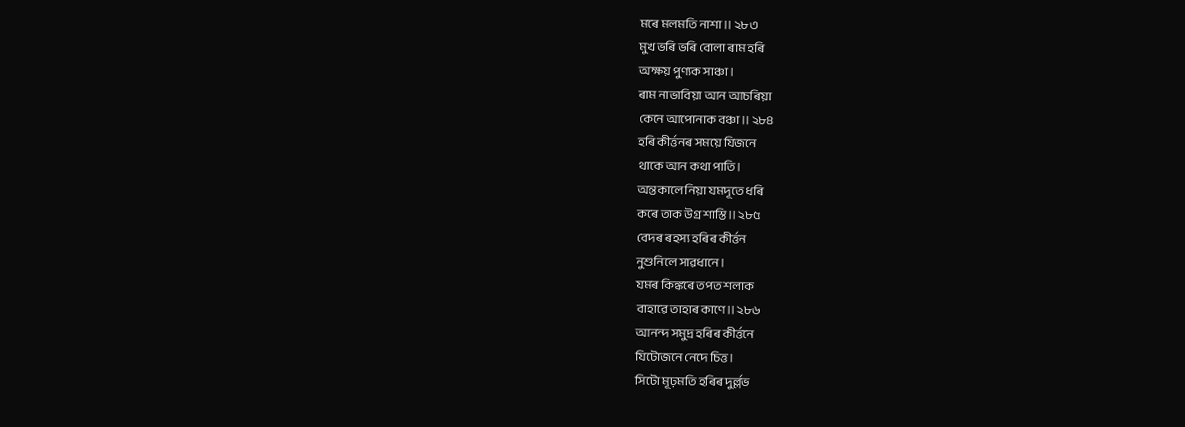মৰে মলমতি নাশা।। ২৮৩
মুখ ভৰি ভৰি বোলা ৰাম হৰি
অক্ষয় পুণ্যক সাঞ্চা।
ৰাম নাভাবিয়া আন আচৰিয়া
কেনে আপোনাক বঞ্চা।। ২৮৪
হৰি কীৰ্ত্তনৰ সময়ে যিজনে
থাকে আন কথা পাতি।
অন্তকালে নিয়া যমদূতে ধৰি
কৰে তাক উগ্ৰ শাস্তি।। ২৮৫
বেদৰ ৰহস্য হৰিৰ কীৰ্ত্তন
নুশুনিলে সাৱধানে।
যমৰ কিঙ্কৰে তপত শলাক
বাহাৱে তাহাৰ কাণে।। ২৮৬
আনন্দ সমুদ্ৰ হৰিৰ কীৰ্ত্তনে
যিটোজনে নেদে চিত্ত।
সিটো মূঢ়মতি হৰিৰ দুৰ্ল্লভ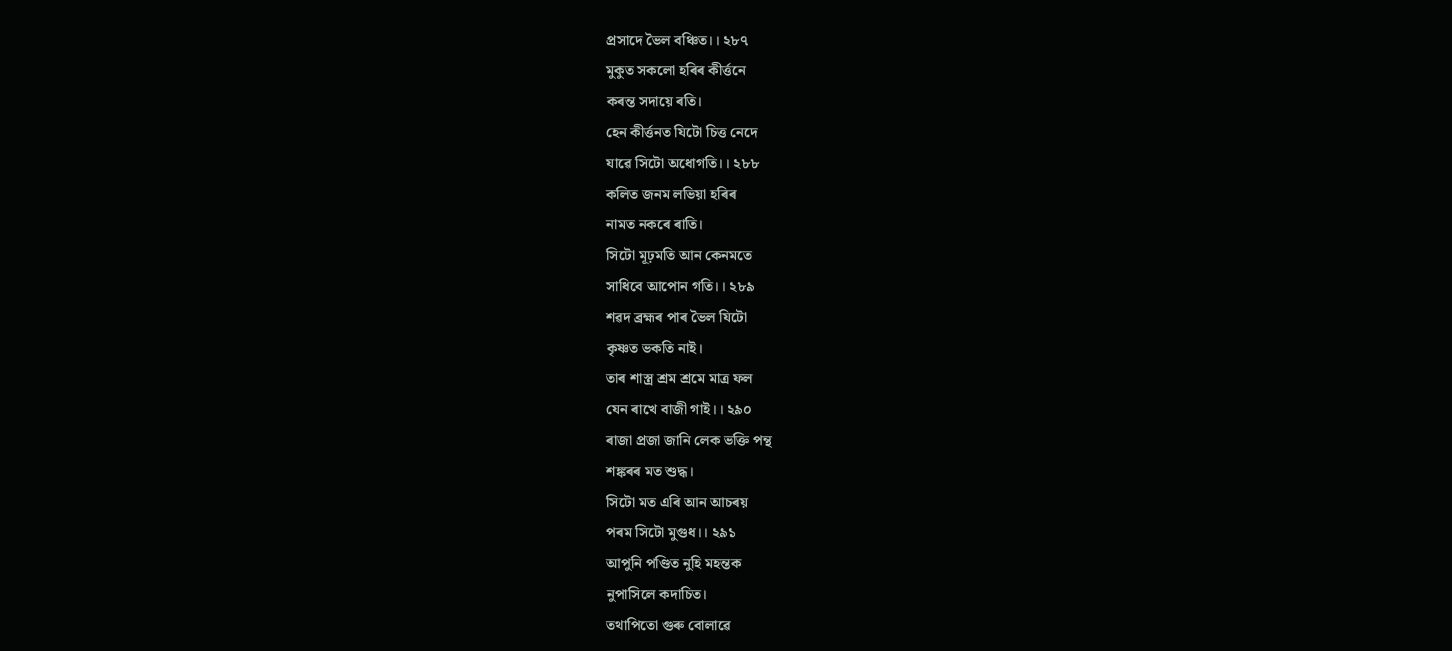প্ৰসাদে ভৈল বঞ্চিত।। ২৮৭
মুকুত সকলো হৰিৰ কীৰ্ত্তনে
কৰন্ত সদায়ে ৰতি।
হেন কীৰ্ত্তনত যিটো চিত্ত নেদে
যাৱে সিটো অধোগতি।। ২৮৮
কলিত জনম লভিয়া হৰিৰ
নামত নকৰে ৰাতি।
সিটো মূঢ়মতি আন কেনমতে
সাধিবে আপোন গতি।। ২৮৯
শৱদ ব্ৰহ্মৰ পাৰ ভৈল যিটো
কৃষ্ণত ভকতি নাই।
তাৰ শাস্ত্ৰ শ্ৰম শ্ৰমে মাত্ৰ ফল
যেন ৰাখে বাজী গাই।। ২৯০
ৰাজা প্ৰজা জানি লেক ভক্তি পন্থ
শঙ্কৰৰ মত শুদ্ধ।
সিটো মত এৰি আন আচৰয়
পৰম সিটো মুগুধ।। ২৯১
আপুনি পণ্ডিত নুহি মহন্তক
নুপাসিলে কদাচিত।
তথাপিতো গুৰু বোলাৱে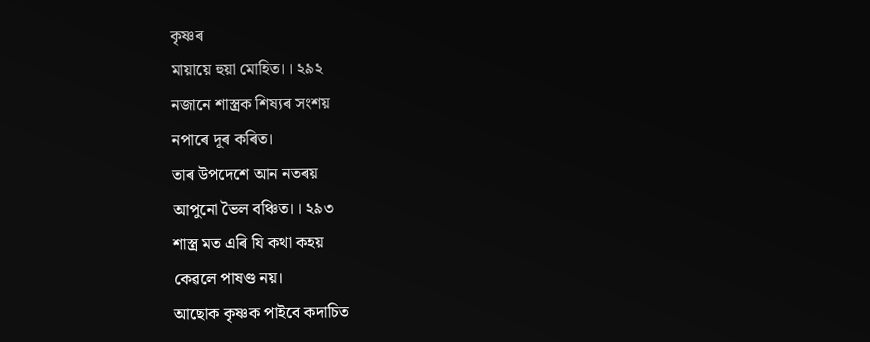কৃষ্ণৰ
মায়ায়ে হুয়া মোহিত।। ২৯২
নজানে শাস্ত্ৰক শিষ্যৰ সংশয়
নপাৰে দূৰ কৰিত।
তাৰ উপদেশে আন নতৰয়
আপুনো ভৈল বঞ্চিত।। ২৯৩
শাস্ত্ৰ মত এৰি যি কথা কহয়
কেৱলে পাষণ্ড নয়।
আছোক কৃষ্ণক পাইবে কদাচিত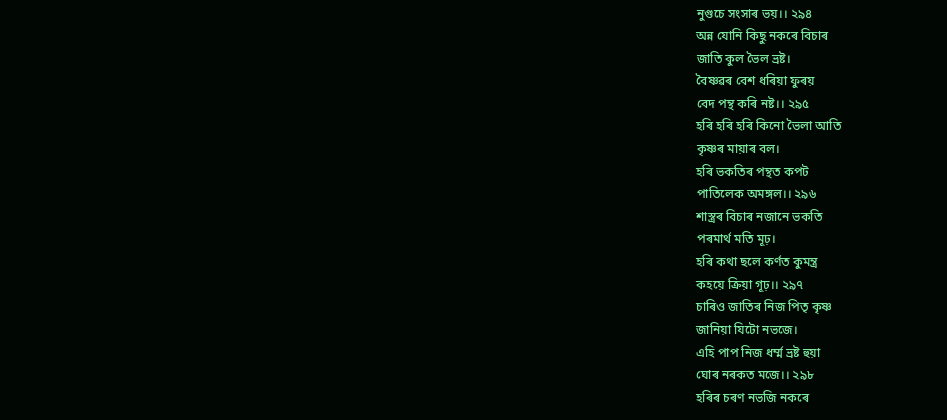নুগুচে সংসাৰ ভয়।। ২৯৪
অন্ন যোনি কিছু নকৰে বিচাৰ
জাতি কুল ভৈল ভ্ৰষ্ট।
বৈষ্ণৱৰ বেশ ধৰিয়া ফুৰয়
বেদ পন্থ কৰি নষ্ট।। ২৯৫
হৰি হৰি হৰি কিনো ভৈলা আতি
কৃষ্ণৰ মায়াৰ বল।
হৰি ভকতিৰ পন্থত কপট
পাতিলেক অমঙ্গল।। ২৯৬
শাস্ত্ৰৰ বিচাৰ নজানে ভকতি
পৰমাৰ্থ মতি মূঢ়।
হৰি কথা ছলে কৰ্ণত কুমন্ত্ৰ
কহয়ে ক্ৰিয়া গূঢ়।। ২৯৭
চাৰিও জাতিৰ নিজ পিতৃ কৃষ্ণ
জানিয়া যিটো নভজে।
এহি পাপ নিজ ধৰ্ম্ম ভ্ৰষ্ট হুয়া
ঘোৰ নৰকত মজে।। ২৯৮
হৰিৰ চৰণ নভজি নকৰে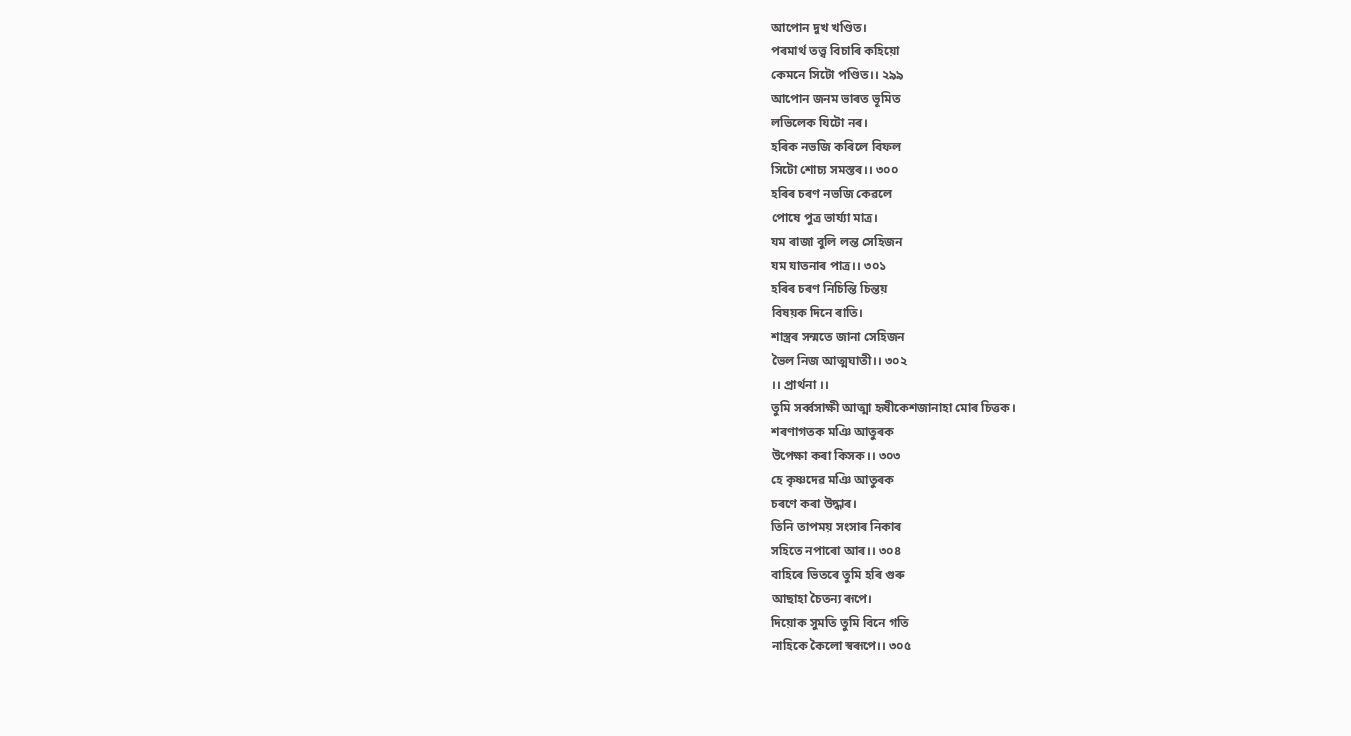আপোন দুখ খণ্ডিত।
পৰমাৰ্থ তত্ত্ব বিচাৰি কহিয়ো
কেমনে সিটো পণ্ডিত।। ২৯৯
আপোন জনম ভাৰত ভূমিত
লভিলেক যিটো নৰ।
হৰিক নভজি কৰিলে বিফল
সিটো শোচ্য সমস্তৰ।। ৩০০
হৰিৰ চৰণ নভজি কেৱলে
পোষে পুত্ৰ ভাৰ্য্যা মাত্ৰ।
যম ৰাজা বুলি লন্ত সেহিজন
যম যাতনাৰ পাত্ৰ।। ৩০১
হৰিৰ চৰণ নিচিন্তি চিন্তয়
বিষয়ক দিনে ৰাতি।
শাস্ত্ৰৰ সন্মতে জানা সেহিজন
ভৈল নিজ আত্মঘাতী।। ৩০২
।। প্ৰাৰ্থনা ।।
তুমি সৰ্ব্বসাক্ষী আত্মা হৃষীকেশজানাহা মোৰ চিত্তক।
শৰণাগতক মঞি আতুৰক
উপেক্ষা কৰা কিসক।। ৩০৩
হে কৃষ্ণদেৱ মঞি আতুৰক
চৰণে কৰা উদ্ধাৰ।
তিনি তাপময় সংসাৰ নিকাৰ
সহিতে নপাৰো আৰ।। ৩০৪
বাহিৰে ভিতৰে তুমি হৰি গুৰু
আছাহা চৈতন্য ৰূপে।
দিয়োক সুমতি তুমি বিনে গতি
নাহিকে কৈলো স্বৰূপে।। ৩০৫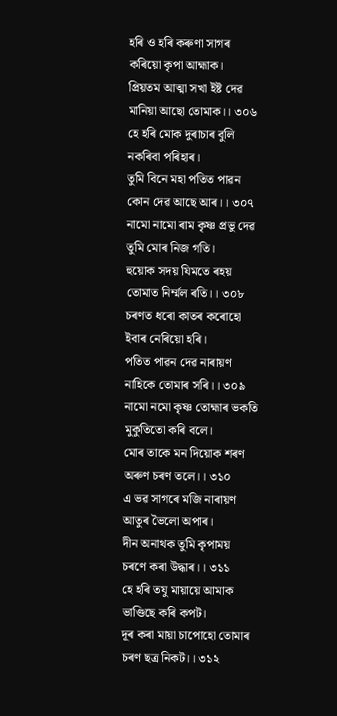হৰি ও হৰি কৰুণা সাগৰ
কৰিয়ো কৃপা আহ্মাক।
প্ৰিয়তম আত্মা সখা ইষ্ট দেৱ
মানিয়া আছো তোমাক।। ৩০৬
হে হৰি মোক দুৰাচাৰ বুলি
নকৰিবা পৰিহাৰ।
তুমি বিনে মহা পতিত পাৱন
কোন দেৱ আছে আৰ।। ৩০৭
নামো নামো ৰাম কৃষ্ণ প্ৰভু দেৱ
তুমি মোৰ নিজ গতি।
হুয়োক সদয় যিমতে ৰহয়
তোমাত নিৰ্ম্মল ৰতি।। ৩০৮
চৰণত ধৰো কাতৰ কৰোহো
ইবাৰ নেৰিয়ো হৰি।
পতিত পাৱন দেৱ নাৰায়ণ
নাহিকে তোমাৰ সৰি।। ৩০৯
নামো নমো কৃষ্ণ তোহ্মাৰ ভকতি
মুকুতিতো কৰি বলে।
মোৰ তাকে মন দিয়োক শৰণ
অৰুণ চৰণ তলে।। ৩১০
এ ভৱ সাগৰে মজি নাৰায়ণ
আতুৰ ভৈলো অপাৰ।
দীন অনাথক তুমি কৃপাময়
চৰণে কৰা উদ্ধাৰ।। ৩১১
হে হৰি তযু মায়ায়ে আমাক
ভাণ্ডিছে কৰি কপট।
দূৰ কৰা মায়া চাপোহো তোমাৰ
চৰণ ছত্ৰ নিকট।। ৩১২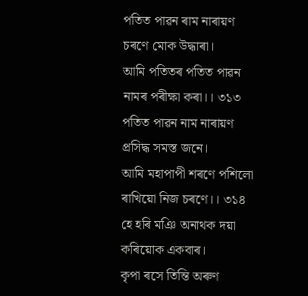পতিত পাৱন ৰাম নাৰায়ণ
চৰণে মোক উদ্ধাৰা।
আমি পতিতৰ পতিত পাৱন
নামৰ পৰীক্ষা কৰা।। ৩১৩
পতিত পাৱন নাম নাৰায়ণ
প্ৰসিদ্ধ সমস্ত জনে।
আমি মহাপাপী শৰণে পশিলো
ৰাখিয়ো নিজ চৰণে।। ৩১৪
হে হৰি মঞি অনাথক দয়া
কৰিয়োক একবাৰ।
কৃপা ৰসে তিন্তি অৰুণ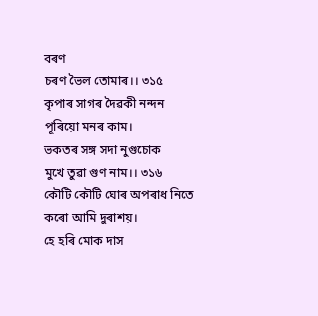বৰণ
চৰণ ভৈল তোমাৰ।। ৩১৫
কৃপাৰ সাগৰ দৈৱকী নন্দন
পূৰিয়ো মনৰ কাম।
ভকতৰ সঙ্গ সদা নুগুচোক
মুখে তুৱা গুণ নাম।। ৩১৬
কৌটি কৌটি ঘোৰ অপৰাধ নিতে
কৰো আমি দুৰাশয়।
হে হৰি মোক দাস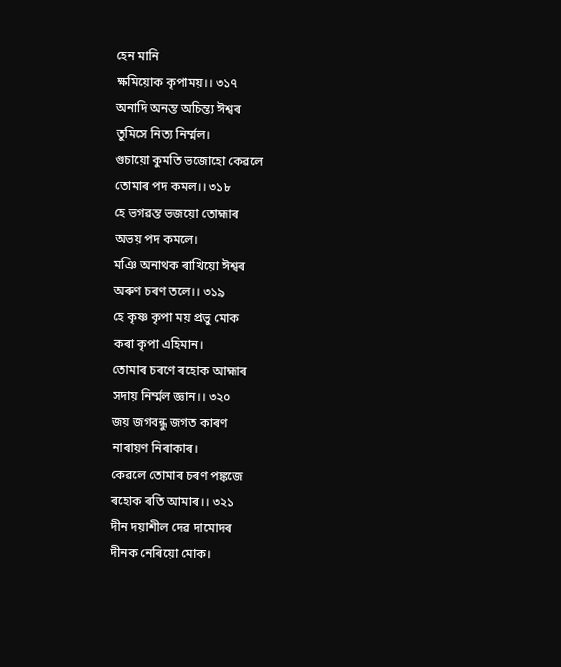হেন মানি
ক্ষমিয়োক কৃপাময়।। ৩১৭
অনাদি অনন্ত অচিন্ত্য ঈশ্বৰ
তুমিসে নিত্য নিৰ্ম্মল।
গুচায়ো কুমতি ভজোহো কেৱলে
তোমাৰ পদ কমল।। ৩১৮
হে ভগৱন্ত ভজয়ো তোহ্মাৰ
অভয় পদ কমলে।
মঞি অনাথক ৰাখিয়ো ঈশ্বৰ
অৰুণ চৰণ তলে।। ৩১৯
হে কৃষ্ণ কৃপা ময় প্ৰভু মোক
কৰা কৃপা এহিমান।
তোমাৰ চৰণে ৰহোক আহ্মাৰ
সদায় নিৰ্ম্মল জ্ঞান।। ৩২০
জয় জগবন্ধু জগত কাৰণ
নাৰায়ণ নিৰাকাৰ।
কেৱলে তোমাৰ চৰণ পঙ্কজে
ৰহোক ৰতি আমাৰ।। ৩২১
দীন দয়াশীল দেৱ দামোদৰ
দীনক নেৰিয়ো মোক।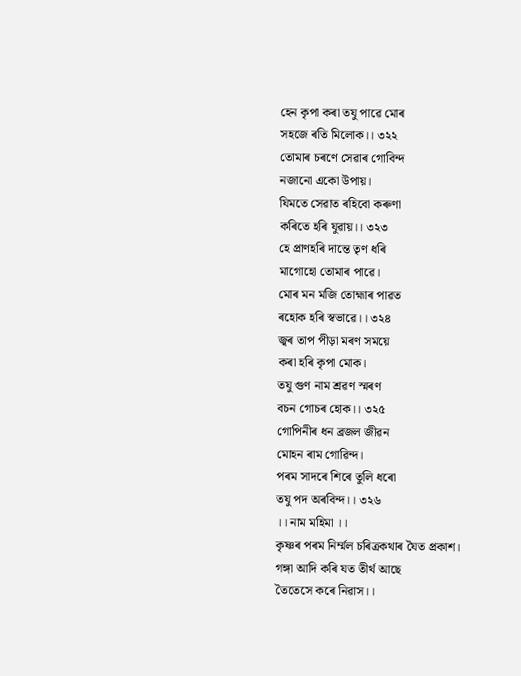হেন কৃপা কৰা তযু পাৱে মোৰ
সহজে ৰতি মিলোক।। ৩২২
তোমাৰ চৰণে সেৱাৰ গোবিন্দ
নজানো একো উপায়।
যিমতে সেৱাত ৰহিবো কৰুণা
কৰিতে হৰি যুৱায়।। ৩২৩
হে প্ৰাণহৰি দান্তে তৃণ ধৰি
মাগোহো তোমাৰ পাৱে।
মোৰ মন মজি তোহ্মাৰ পাৱত
ৰহোক হৰি স্বভাৱে।। ৩২৪
জ্বৰ তাপ পীড়া মৰণ সময়ে
কৰা হৰি কৃপা মোক।
তযু গুণ নাম শ্ৰৱণ স্মৰণ
বচন গোচৰ হোক।। ৩২৫
গোপিনীৰ ধন ব্ৰজল জীৱন
মোহন ৰাম গোৱিন্দ।
পৰম সাদৰে শিৰে তুলি ধৰো
তযু পদ অৰবিন্দ।। ৩২৬
।। নাম মহিমা ।।
কৃষ্ণৰ পৰম নিৰ্ম্মল চৰিত্ৰকথাৰ যৈত প্ৰকাশ।
গঙ্গা আদি কৰি যত তীৰ্থ আছে
তৈতেসে কৰে নিৱাস।।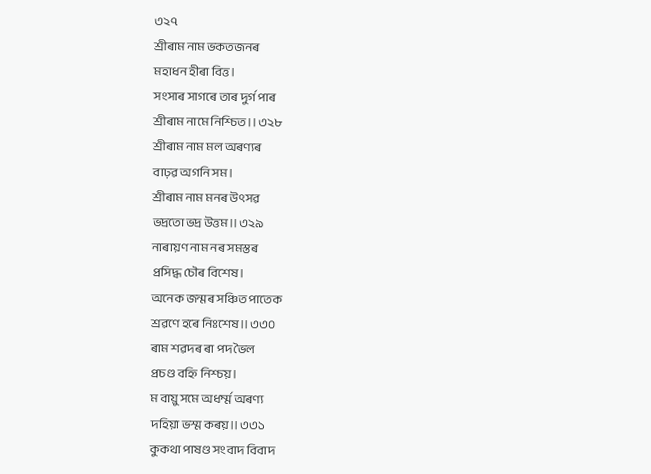৩২৭
শ্ৰীৰাম নাম ভকতজনৰ
মহাধন হীৰা বিত্ত।
সংসাৰ সাগৰে তাৰ দুৰ্গ পাৰ
শ্ৰীৰাম নামে নিশ্চিত।। ৩২৮
শ্ৰীৰাম নাম মল অৰণ্যৰ
বাঢ়ৱ অগনি সম।
শ্ৰীৰাম নাম মনৰ উৎসৱ
ভদ্ৰতো ভদ্ৰ উত্তম।। ৩২৯
নাৰায়ণ নাম নৰ সমস্তৰ
প্ৰসিদ্ধ চৌৰ বিশেষ।
অনেক জন্মৰ সঞ্চিত পাতেক
শ্ৰৱণে হৰে নিঃশেষ।। ৩৩০
ৰাম শৱদৰ ৰা পদ ভৈল
প্ৰচণ্ড বহ্নি নিশ্চয়।
ম বায়ু সমে অধৰ্ম্ম অৰণ্য
দহিয়া ভস্ম কৰয়।। ৩৩১
কুকথা পাষণ্ড সংবাদ বিবাদ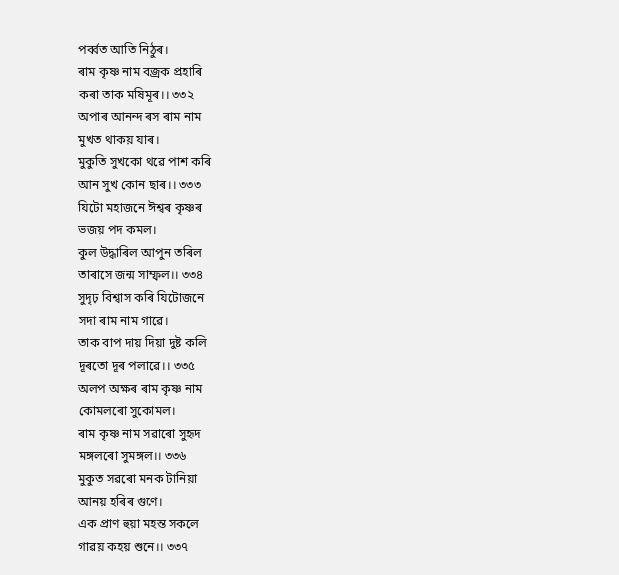পৰ্ব্বত আতি নিঠুৰ।
ৰাম কৃষ্ণ নাম বজ্ৰক প্ৰহাৰি
কৰা তাক মষিমূৰ।। ৩৩২
অপাৰ আনন্দ ৰস ৰাম নাম
মুখত থাকয় যাৰ।
মুকুতি সুখকো থৱে পাশ কৰি
আন সুখ কোন ছাৰ।। ৩৩৩
যিটো মহাজনে ঈশ্বৰ কৃষ্ণৰ
ভজয় পদ কমল।
কুল উদ্ধাৰিল আপুন তৰিল
তাৰাসে জন্ম সাম্ফল।। ৩৩৪
সুদৃঢ় বিশ্বাস কৰি যিটোজনে
সদা ৰাম নাম গাৱে।
তাক বাপ দায় দিয়া দুষ্ট কলি
দূৰতো দূৰ পলাৱে।। ৩৩৫
অলপ অক্ষৰ ৰাম কৃষ্ণ নাম
কোমলৰো সুকোমল।
ৰাম কৃষ্ণ নাম সৱাৰো সুহৃদ
মঙ্গলৰো সুমঙ্গল।। ৩৩৬
মুকুত সৱৰো মনক টানিয়া
আনয় হৰিৰ গুণে।
এক প্ৰাণ হুয়া মহন্ত সকলে
গাৱয় কহয় শুনে।। ৩৩৭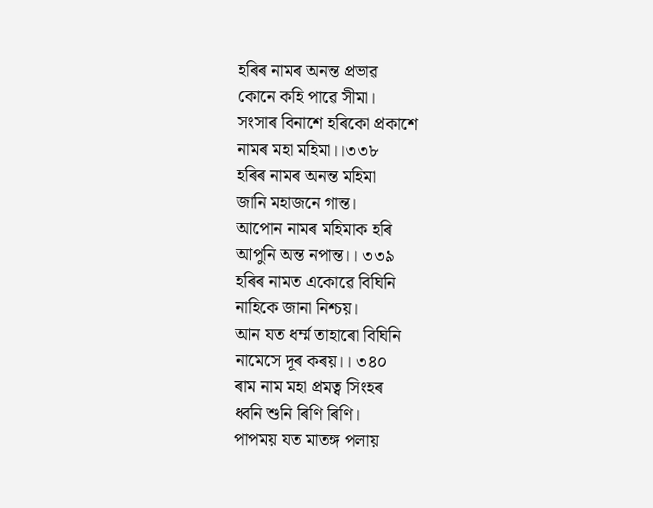হৰিৰ নামৰ অনন্ত প্ৰভাৱ
কোনে কহি পাৱে সীমা।
সংসাৰ বিনাশে হৰিকো প্ৰকাশে
নামৰ মহা মহিমা।।৩৩৮
হৰিৰ নামৰ অনন্ত মহিমা
জানি মহাজনে গান্ত।
আপোন নামৰ মহিমাক হৰি
আপুনি অন্ত নপান্ত।। ৩৩৯
হৰিৰ নামত একোৱে বিঘিনি
নাহিকে জানা নিশ্চয়।
আন যত ধৰ্ম্ম তাহাৰো বিঘিনি
নামেসে দূৰ কৰয়।। ৩৪০
ৰাম নাম মহা প্ৰমত্ব সিংহৰ
ধ্বনি শুনি ৰিণি ৰিণি।
পাপময় যত মাতঙ্গ পলায়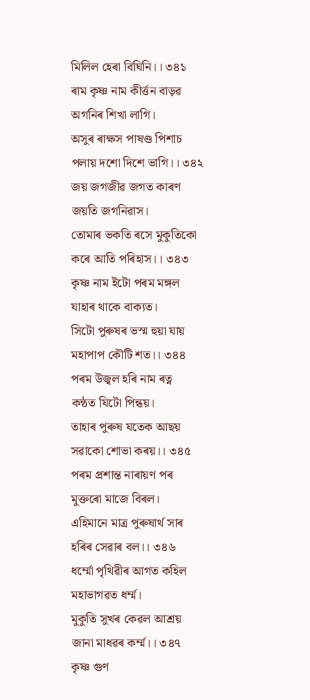মিলিল হেৰা বিঘিনি।। ৩৪১
ৰাম কৃষ্ণ নাম কীৰ্ত্তন বাড়ৱ
অগনিৰ শিখা লাগি।
অসুৰ ৰাক্ষস পাষণ্ড পিশাচ
পলায় দশো দিশে ভাগি।। ৩৪২
জয় জগজীৱ জগত কাৰণ
জয়তি জগনিৱাস।
তোমাৰ ভকতি ৰসে মুকুতিকো
কৰে আতি পৰিহাস।। ৩৪৩
কৃষ্ণ নাম ইটো পৰম মঙ্গল
যাহাৰ থাকে বাক্যত।
সিটো পুৰুষৰ ভস্ম হুয়া যায়
মহাপাপ কৌটি শত।। ৩৪৪
পৰম উজ্বল হৰি নাম ৰত্ন
কন্ঠত যিটো পিন্ধয়।
তাহাৰ পুৰুষ যতেক আছয়
সৱাকো শোভা কৰয়।। ৩৪৫
পৰম প্ৰশান্ত নাৰায়ণ পৰ
মুক্তৰো মাজে বিৰল।
এহিমানে মাত্ৰ পুৰুষাৰ্থ সাৰ
হৰিৰ সেৱাৰ বল।। ৩৪৬
ধৰ্ম্মো পৃথিৱীৰ আগত কহিল
মহাভাগৱত ধৰ্ম্ম।
মুকুতি সুখৰ কেৱল আশ্ৰয়
জানা মাধৱৰ কৰ্ম্ম।। ৩৪৭
কৃষ্ণ গুণ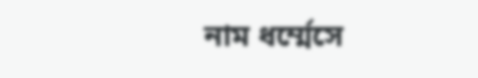নাম ধৰ্ম্মেসে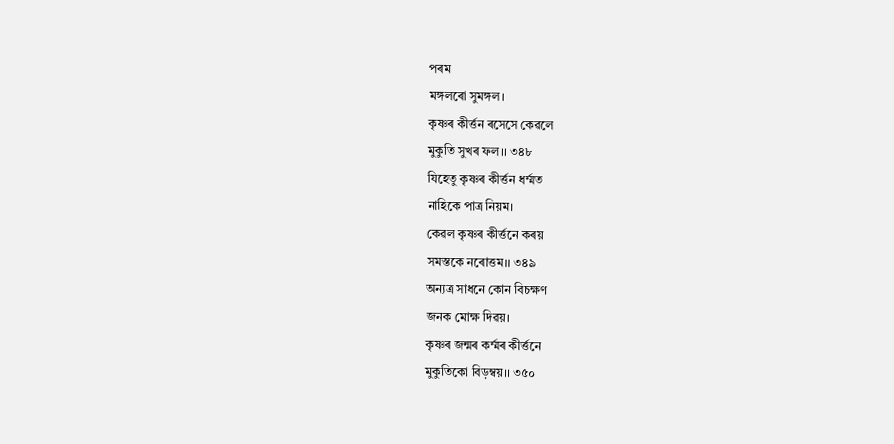পৰম
মঙ্গলৰো সুমঙ্গল।
কৃষ্ণৰ কীৰ্ত্তন ৰসেসে কেৱলে
মুকুতি সুখৰ ফল।। ৩৪৮
যিহেতু কৃষ্ণৰ কীৰ্ত্তন ধৰ্ম্মত
নাহিকে পাত্ৰ নিয়ম।
কেৱল কৃষ্ণৰ কীৰ্ত্তনে কৰয়
সমস্তকে নৰোত্তম।। ৩৪৯
অন্যত্ৰ সাধনে কোন বিচক্ষণ
জনক মোক্ষ দিৱয়।
কৃষ্ণৰ জন্মৰ কৰ্ম্মৰ কীৰ্ত্তনে
মুকুতিকো বিড়ম্বয়।। ৩৫০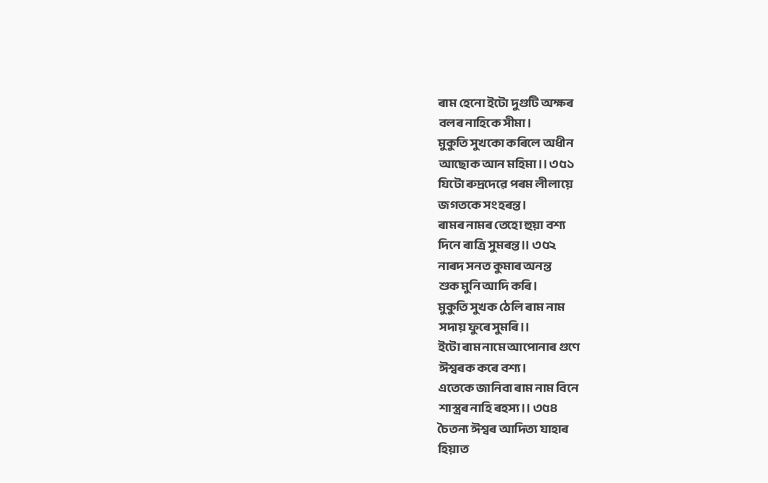ৰাম হেনো ইটো দুগুটি অক্ষৰ
বলৰ নাহিকে সীমা।
মুকুতি সুখকো কৰিলে অধীন
আছোক আন মহিমা।। ৩৫১
যিটো ৰুদ্ৰদেৱে পৰম লীলায়ে
জগতকে সংহৰন্ত।
ৰামৰ নামৰ তেহো হুয়া বশ্য
দিনে ৰাত্ৰি সুমৰন্ত।। ৩৫২
নাৰদ সনত কুমাৰ অনন্ত
শুক মুনি আদি কৰি।
মুকুতি সুখক ঠেলি ৰাম নাম
সদায় ফুৰে সুমৰি।।
ইটো ৰাম নামে আপোনাৰ গুণে
ঈশ্বৰক কৰে বশ্য।
এতেকে জানিবা ৰাম নাম বিনে
শাস্ত্ৰৰ নাহি ৰহস্য।। ৩৫৪
চৈতন্য ঈশ্বৰ আদিত্য যাহাৰ
হিয়াত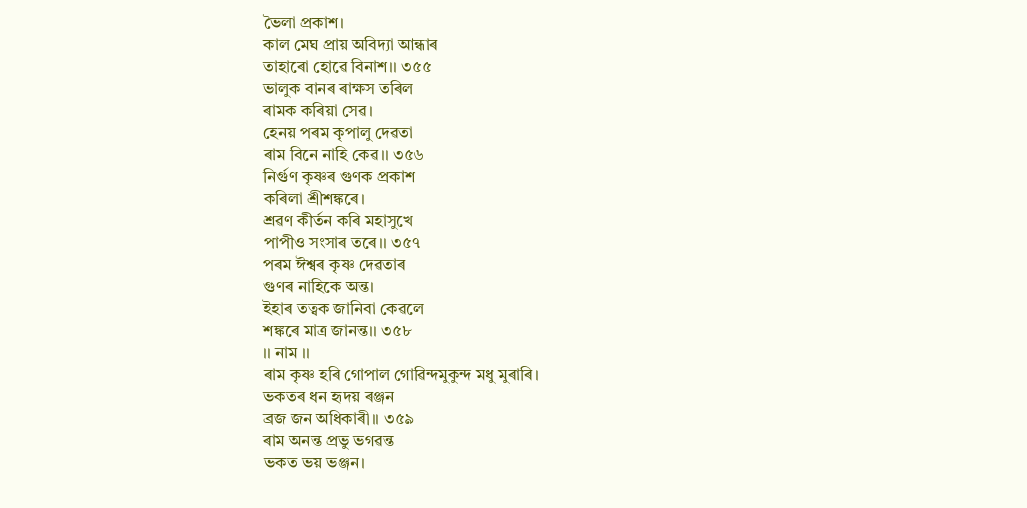ভৈলা প্ৰকাশ।
কাল মেঘ প্ৰায় অবিদ্যা আন্ধাৰ
তাহাৰো হোৱে বিনাশ।। ৩৫৫
ভালুক বানৰ ৰাক্ষস তৰিল
ৰামক কৰিয়া সেৱ।
হেনয় পৰম কৃপালু দেৱতা
ৰাম বিনে নাহি কেৱ।। ৩৫৬
নিৰ্গুণ কৃষ্ণৰ গুণক প্ৰকাশ
কৰিলা শ্ৰীশঙ্কৰে।
শ্ৰৱণ কীৰ্তন কৰি মহাসুখে
পাপীও সংসাৰ তৰে।। ৩৫৭
পৰম ঈশ্বৰ কৃষ্ণ দেৱতাৰ
গুণৰ নাহিকে অন্ত।
ইহাৰ তত্বক জানিবা কেৱলে
শঙ্কৰে মাত্ৰ জানন্ত।। ৩৫৮
।। নাম ।।
ৰাম কৃষ্ণ হৰি গোপাল গোৱিন্দমুকুন্দ মধু মুৰাৰি।
ভকতৰ ধন হৃদয় ৰঞ্জন
ব্ৰজ জন অধিকাৰী।। ৩৫৯
ৰাম অনন্ত প্ৰভু ভগৱন্ত
ভকত ভয় ভঞ্জন।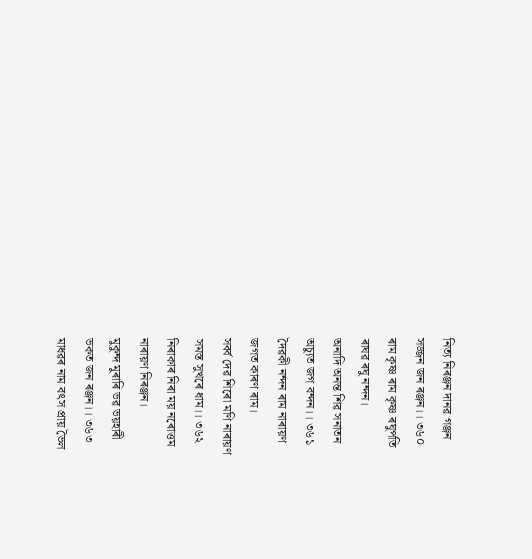নিত্য নিৰঞ্জন দানৱ গঞ্জন
সজ্জন জন ৰঞ্জন।। ৩৬০
ৰাম কৃষ্ণ ৰাম কৃষ্ণ ৰঘুপতি
ৰাঘৱ ৰঘু নন্দন।
অনাদি অনন্ত শিৱ সনাতন
অচ্যুত জগ বন্দন।। ৩৬১
দৈৱকী নন্দন ৰাম নাৰায়ণ
জগত কাৰণ ৰাম।
সৰ্ব্ব দেৱ শিৰো মণি নাৰায়ণ
সমস্ত সুখৰে ধাম।। ৩৬২
নিৰাকাৰ নিৰা ময় নৰোত্তম
নাৰায়ণ নিৰঞ্জন।
মুকুন্দ মুৰাৰি ভৱ ভয়হাৰী
ভকত জন ৰঞ্জন।। ৩৬৩
মাধৱৰ নাম বৎস প্ৰায় ভৈল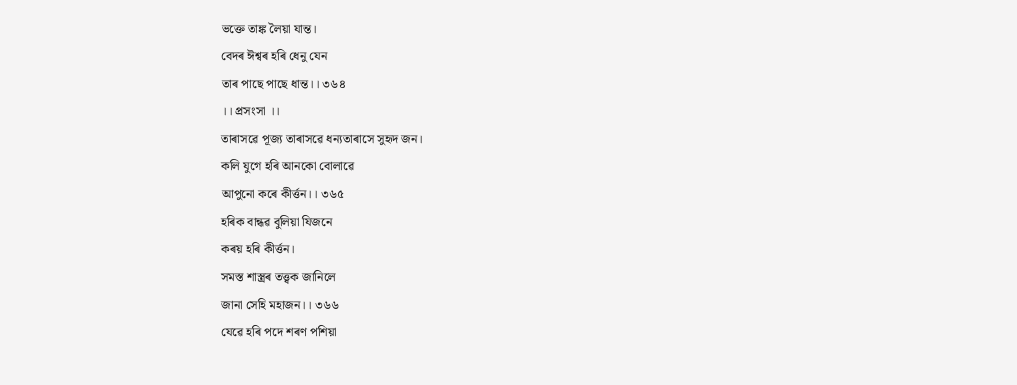ভক্তে তাঙ্ক লৈয়া যান্ত।
বেদৰ ঈশ্বৰ হৰি ধেনু যেন
তাৰ পাছে পাছে ধান্ত।। ৩৬৪
।। প্ৰসংসা ।।
তাৰাসৱে পূজ্য তাৰাসৱে ধন্যতাৰাসে সুহৃদ জন।
কলি যুগে হৰি আনকো বোলাৱে
আপুনো কৰে কীৰ্ত্তন।। ৩৬৫
হৰিক বান্ধৱ বুলিয়া যিজনে
কৰয় হৰি কীৰ্ত্তন।
সমস্ত শাস্ত্ৰৰ তত্ত্বক জানিলে
জানা সেহি মহাজন।। ৩৬৬
যেৱে হৰি পদে শৰণ পশিয়া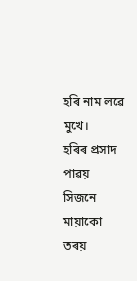হৰি নাম লৱে মুখে।
হৰিৰ প্ৰসাদ পাৱয় সিজনে
মায়াকো তৰয়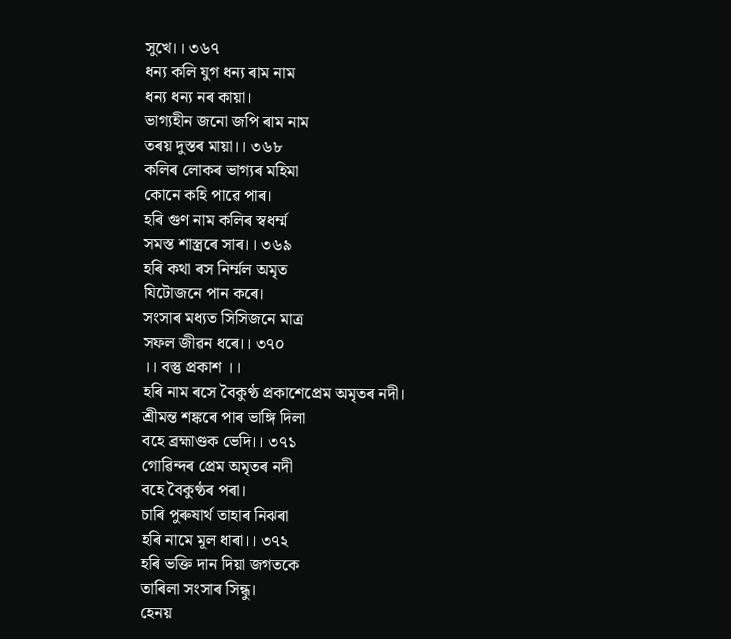সুখে।। ৩৬৭
ধন্য কলি যুগ ধন্য ৰাম নাম
ধন্য ধন্য নৰ কায়া।
ভাগ্যহীন জনো জপি ৰাম নাম
তৰয় দুস্তৰ মায়া।। ৩৬৮
কলিৰ লোকৰ ভাগ্যৰ মহিমা
কোনে কহি পাৱে পাৰ।
হৰি গুণ নাম কলিৰ স্বধৰ্ম্ম
সমস্ত শাস্ত্ৰৰে সাৰ।। ৩৬৯
হৰি কথা ৰস নিৰ্ম্মল অমৃত
যিটোজনে পান কৰে।
সংসাৰ মধ্যত সিসিজনে মাত্ৰ
সফল জীৱন ধৰে।। ৩৭০
।। বস্তু প্ৰকাশ ।।
হৰি নাম ৰসে বৈকুণ্ঠ প্ৰকাশেপ্ৰেম অমৃতৰ নদী।
শ্ৰীমন্ত শঙ্কৰে পাৰ ভাঙ্গি দিলা
বহে ব্ৰহ্মাণ্ডক ভেদি।। ৩৭১
গোৱিন্দৰ প্ৰেম অমৃতৰ নদী
বহে বৈকুণ্ঠৰ পৰা।
চাৰি পুৰুষাৰ্থ তাহাৰ নিঝৰা
হৰি নামে মূল ধাৰা।। ৩৭২
হৰি ভক্তি দান দিয়া জগতকে
তাৰিলা সংসাৰ সিন্ধু।
হেনয়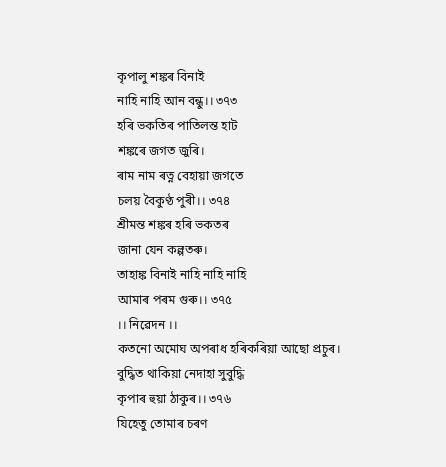কৃপালু শঙ্কৰ বিনাই
নাহি নাহি আন বন্ধু।। ৩৭৩
হৰি ভকতিৰ পাতিলন্ত হাট
শঙ্কৰে জগত জুৰি।
ৰাম নাম ৰত্ন বেহায়া জগতে
চলয় বৈকুণ্ঠ পুৰী।। ৩৭৪
শ্ৰীমন্ত শঙ্কৰ হৰি ভকতৰ
জানা যেন কল্পতৰু।
তাহাঙ্ক বিনাই নাহি নাহি নাহি
আমাৰ পৰম গুৰু।। ৩৭৫
।। নিৱেদন ।।
কতনো অমোঘ অপৰাধ হৰিকৰিয়া আছো প্ৰচুৰ।
বুদ্ধিত থাকিয়া নেদাহা সুবুদ্ধি
কৃপাৰ হুয়া ঠাকুৰ।। ৩৭৬
যিহেতু তোমাৰ চৰণ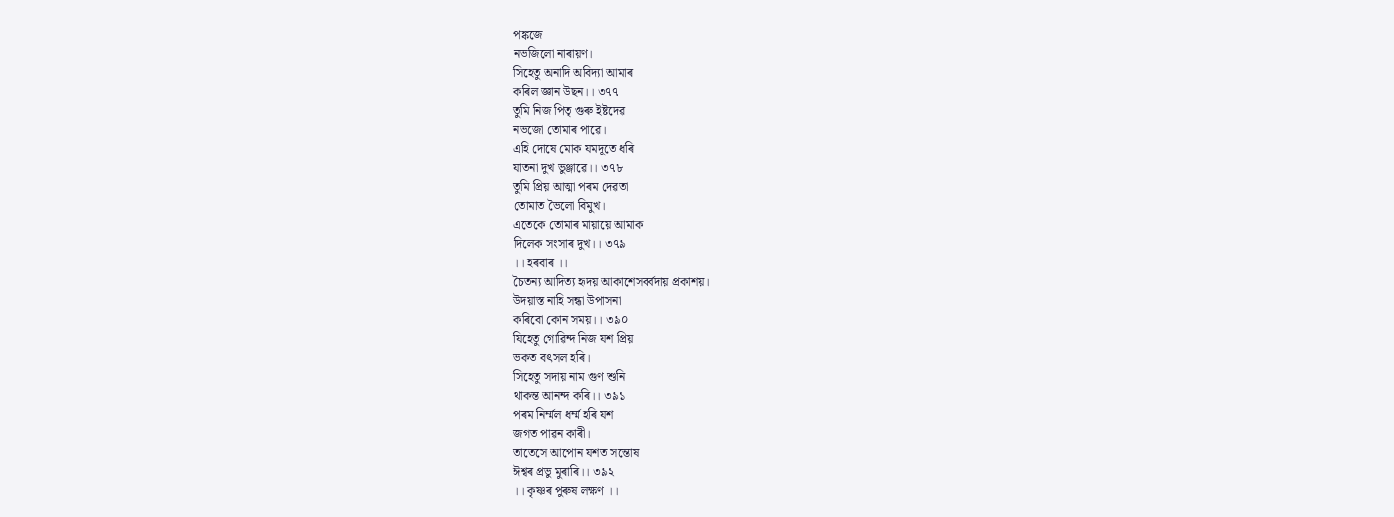পঙ্কজে
নভজিলো নাৰায়ণ।
সিহেতু অনাদি অবিদ্যা আমাৰ
কৰিল জ্ঞান উছন।। ৩৭৭
তুমি নিজ পিতৃ গুৰু ইষ্টদেৱ
নভজো তোমাৰ পাৱে।
এহি দোষে মোক যমদূতে ধৰি
যাতনা দুখ ভুঞ্জাৱে।। ৩৭৮
তুমি প্ৰিয় আত্মা পৰম দেৱতা
তোমাত ভৈলো বিমুখ।
এতেকে তোমাৰ মায়ায়ে আমাক
দিলেক সংসাৰ দুখ।। ৩৭৯
।। হৰবাৰ ।।
চৈতন্য আদিত্য হৃদয় আকাশেসৰ্ব্বদায় প্ৰকাশয়।
উদয়াস্ত নাহি সন্ধা উপাসনা
কৰিবো কোন সময়।। ৩৯০
যিহেতু গোৱিন্দ নিজ যশ প্ৰিয়
ভকত বৎসল হৰি।
সিহেতু সদায় নাম গুণ শুনি
থাকন্ত আনন্দ কৰি।। ৩৯১
পৰম নিৰ্ম্মল ধৰ্ম্ম হৰি যশ
জগত পাৱন কাৰী।
তাতেসে আপোন যশত সন্তোষ
ঈশ্বৰ প্ৰভু মুৰাৰি।। ৩৯২
।। কৃষ্ণৰ পুৰুষ লক্ষণ ।।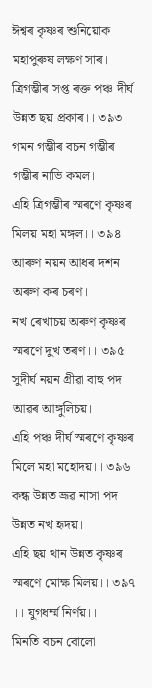ঈশ্বৰ কৃষ্ণৰ শুনিয়োক মহাপুৰুষ লক্ষণ সাৰ।
ত্ৰিগম্ভীৰ সপ্ত ৰক্ত পঞ্চ দীৰ্ঘ
উন্নত ছয় প্ৰকাৰ।। ৩৯৩
গমন গম্ভীৰ বচন গম্ভীৰ
গম্ভীৰ নাভি কমল।
এহি ত্ৰিগম্ভীৰ স্মৰণে কৃষ্ণৰ
মিলয় মহা মঙ্গল।। ৩৯৪
আৰুণ নয়ন আধৰ দশন
অৰুণ কৰ চৰণ।
নখ ৰেখাচয় অৰুণ কৃষ্ণৰ
স্মৰণে দুখ তৰণ।। ৩৯৫
সুদীৰ্ঘ নয়ন গ্ৰীৱা বাহু পদ
আৱৰ আঙ্গুলিচয়।
এহি পঞ্চ দীৰ্ঘ স্মৰণে কৃষ্ণৰ
মিলে মহা মহোদয়।। ৩৯৬
কন্ধ উন্নত ভ্ৰূৱ নাসা পদ
উন্নত নখ হৃদয়।
এহি ছয় থান উন্নত কৃষ্ণৰ
স্মৰণে মোক্ষ মিলয়।। ৩৯৭
।। যুগধৰ্ম্ম নিৰ্ণয়।।
মিনতি বচন বোলো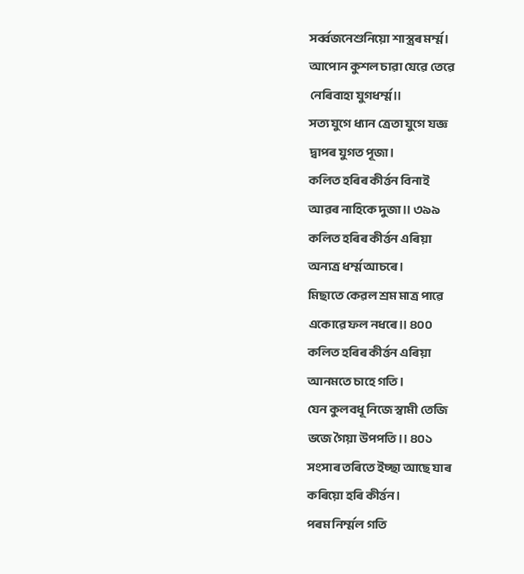সৰ্ব্বজনেশুনিয়ো শাস্ত্ৰৰ মৰ্ম্ম।
আপোন কুশল চাৱা যেৱে তেৱে
নেৰিবাহা যুগধৰ্ম্ম।।
সত্য যুগে ধ্যান ত্ৰেতা যুগে যজ্ঞ
দ্বাপৰ যুগত পূজা।
কলিত হৰিৰ কীৰ্ত্তন বিনাই
আৱৰ নাহিকে দুজা।। ৩৯৯
কলিত হৰিৰ কীৰ্ত্তন এৰিয়া
অন্যত্ৰ ধৰ্ম্ম আচৰে।
মিছাতে কেৱল শ্ৰম মাত্ৰ পাৱে
একোৱে ফল নধৰে।। ৪০০
কলিত হৰিৰ কীৰ্ত্তন এৰিয়া
আনমতে চাহে গতি।
যেন কুলবধূ নিজে স্বামী তেজি
ভজে গৈয়া উপপতি।। ৪০১
সংসাৰ তৰিতে ইচ্ছা আছে যাৰ
কৰিয়ো হৰি কীৰ্ত্তন।
পৰম নিৰ্ম্মল গতি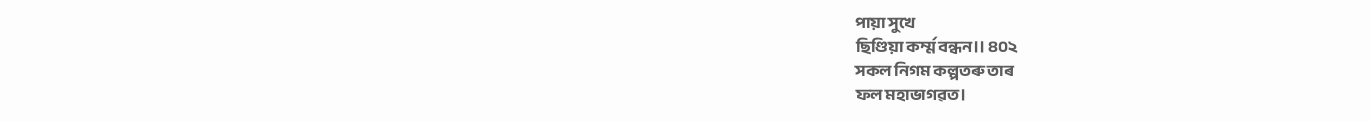পায়া সুখে
ছিণ্ডিয়া কৰ্ম্ম বন্ধন।। ৪০২
সকল নিগম কল্পতৰু তাৰ
ফল মহাভাগৱত।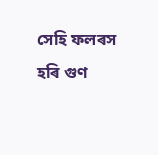সেহি ফলৰস হৰি গুণ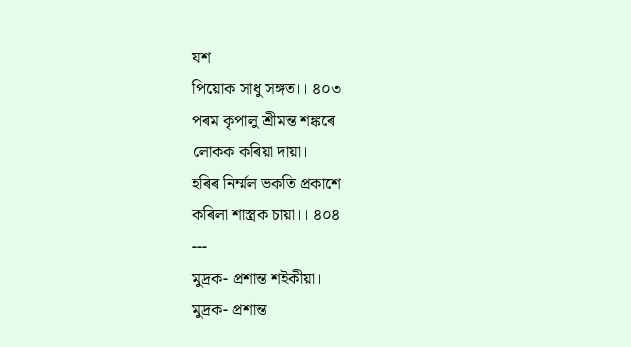যশ
পিয়োক সাধু সঙ্গত।। ৪০৩
পৰম কৃপালু শ্ৰীমন্ত শঙ্কৰে
লোকক কৰিয়া দায়া।
হৰিৰ নিৰ্ম্মল ভকতি প্ৰকাশে
কৰিলা শাস্ত্ৰক চায়া।। ৪০৪
---
মুদ্ৰক- প্ৰশান্ত শইকীয়া।
মুদ্ৰক- প্ৰশান্ত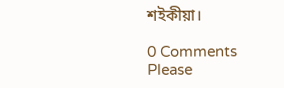শইকীয়া।

0 Comments
Please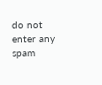do not enter any spam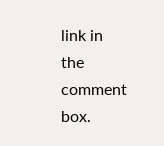link in the comment box.